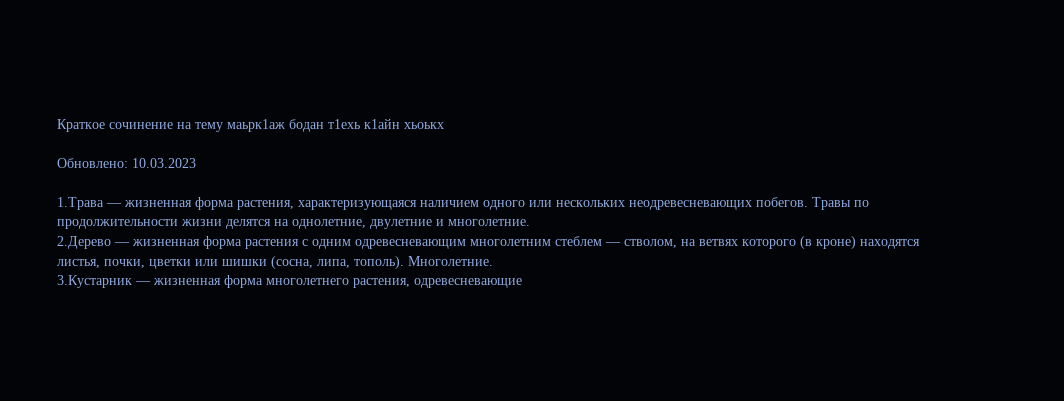Краткое сочинение на тему маьрк1аж бодан т1ехь к1айн хьоькх

Обновлено: 10.03.2023

1.Трава — жизненная форма растения, характеризующаяся наличием одного или нескольких неодревесневающих побегов. Травы по продолжительности жизни делятся на однолетние, двулетние и многолетние.
2.Дерево — жизненная форма растения с одним одревесневающим многолетним стеблем — стволом, на ветвях которого (в кроне) находятся листья, почки, цветки или шишки (сосна, липа, тополь). Многолетние.
3.Кустарник — жизненная форма многолетнего растения, одревесневающие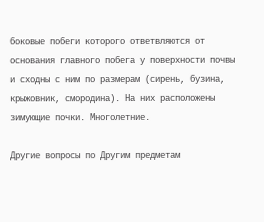боковые побеги которого ответвляются от основания главного побега у поверхности почвы и сходны с ним по размерам (сирень, бузина, крыжовник, смородина). На них расположены зимующие почки. Многолетние.

Другие вопросы по Другим предметам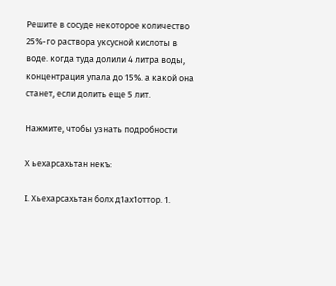Решите в сосуде некоторое количество 25%-го раствора уксусной кислоты в воде. когда туда долили 4 литра воды, концентрация упала до 15%. а какой она станет, если долить еще 5 лит.

Нажмите, чтобы узнать подробности

Х ьехарсахьтан некъ:

I. Хьехарсахьтан болх д1ах1оттор. 1.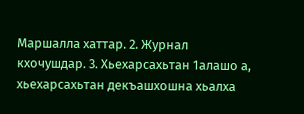Маршалла хаттар. 2. Журнал кхочушдар. 3. Хьехарсахьтан 1алашо а, хьехарсахьтан декъашхошна хьалха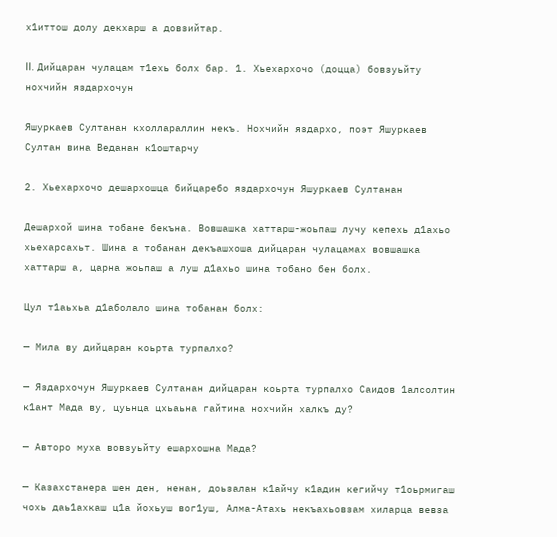х1иттош долу декхарш а довзийтар.

II. Дийцаран чулацам т1ехь болх бар. 1. Хьехархочо (доцца) бовзуьйту нохчийн яздархочун

Яшуркаев Султанан кхоллараллин некъ. Нохчийн яздархо, поэт Яшуркаев Султан вина Веданан к1оштарчу

2. Хьехархочо дешархошца бийцаребо яздархочун Яшуркаев Султанан

Дешархой шина тобане бекъна. Вовшашка хаттарш-жоьпаш лучу кепехь д1ахьо хьехарсахьт. Шина а тобанан декъашхоша дийцаран чулацамах вовшашка хаттарш а, царна жоьпаш а луш д1ахьо шина тобано бен болх.

Цул т1аьхьа д1аболало шина тобанан болх:

— Мила ву дийцаран коьрта турпалхо?

— Яздархочун Яшуркаев Султанан дийцаран коьрта турпалхо Саидов 1алсолтин к1ант Мада ву, цуьнца цхьаьна гайтина нохчийн халкъ ду?

— Авторо муха вовзуьйту ешархошна Мада?

— Казахстанера шен ден, ненан, доьзалан к1айчу к1адин кегийчу т1оьрмигаш чохь даь1ахкаш ц1а йохьуш вог1уш, Алма-Атахь некъахьовзам хиларца вевза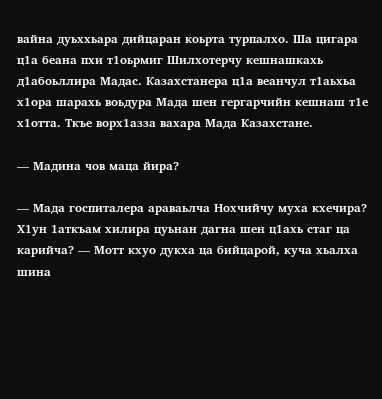вайна дуьххьара дийцаран коьрта турпалхо. Ша цигара ц1а беана пхи т1оьрмиг Шилхотерчу кешнашкахь д1абоьллира Мадас. Казахстанера ц1а веанчул т1аьхьа х1ора шарахь воьдура Мада шен гергарчийн кешнаш т1е х1отта. Ткъе ворх1азза вахара Мада Казахстане.

— Мадина чов маца йира?

— Мада госпиталера араваьлча Нохчийчу муха кхечира? Х1ун 1аткъам хилира цуьнан дагна шен ц1ахь стаг ца карийча? — Мотт кхуо дукха ца бийцарой, куча хьалха шина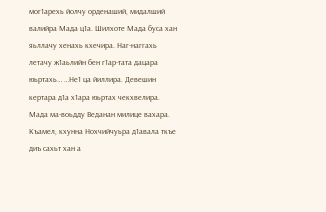мог1арехь йолчу орденаший, мидалший валийра Мада ц1а. Шилхоте Мада буса хан яьллачу хенахь кхечира. Наг-наггахь летачу ж1аьлийн бен г1ар-тата дацара юьртахь… …Не1 ца йиллира. Девешин кертара д1а х1ара юьртах чекхвелира. Мада ма-воьдду Веданан милице вахара. Къамел, кхунна Нохчийчуьра д1авала ткъе диъ сахьт хан а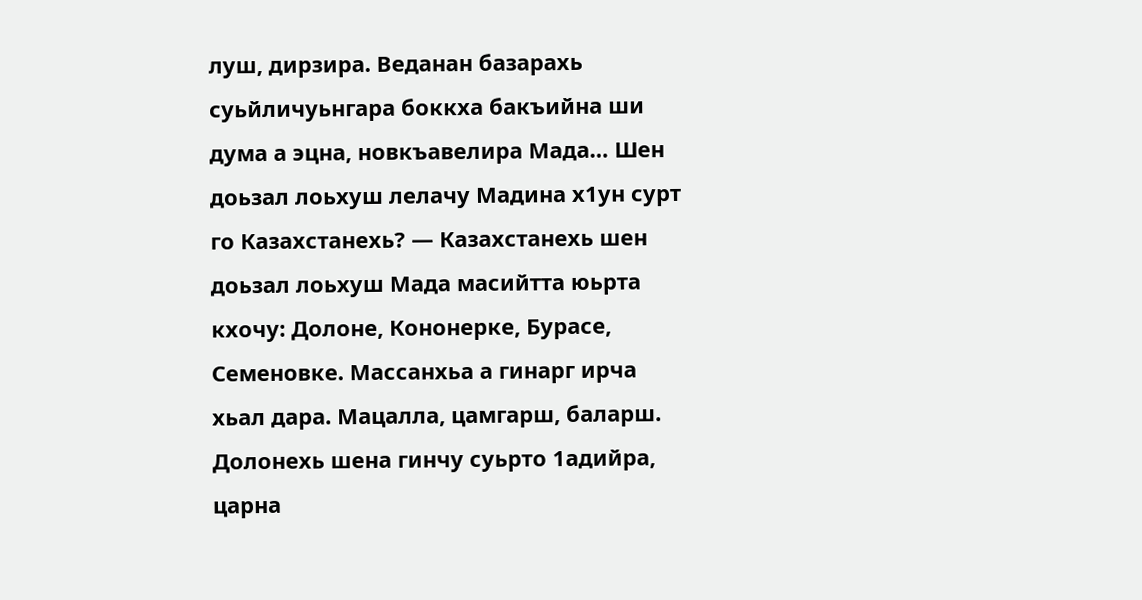луш, дирзира. Веданан базарахь суьйличуьнгара боккха бакъийна ши дума а эцна, новкъавелира Мада… Шен доьзал лоьхуш лелачу Мадина х1ун сурт го Казахстанехь? — Казахстанехь шен доьзал лоьхуш Мада масийтта юьрта кхочу: Долоне, Кононерке, Бурасе, Семеновке. Массанхьа а гинарг ирча хьал дара. Мацалла, цамгарш, баларш. Долонехь шена гинчу суьрто 1адийра, царна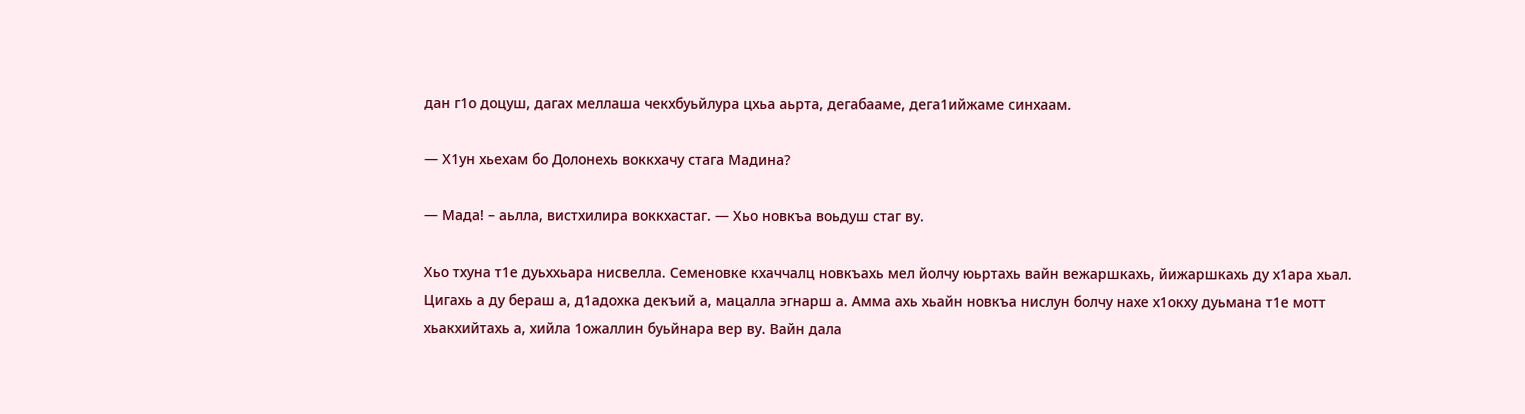дан г1о доцуш, дагах меллаша чекхбуьйлура цхьа аьрта, дегабааме, дега1ийжаме синхаам.

— Х1ун хьехам бо Долонехь воккхачу стага Мадина?

— Мада! – аьлла, вистхилира воккхастаг. — Хьо новкъа воьдуш стаг ву.

Хьо тхуна т1е дуьххьара нисвелла. Семеновке кхаччалц новкъахь мел йолчу юьртахь вайн вежаршкахь, йижаршкахь ду х1ара хьал. Цигахь а ду бераш а, д1адохка декъий а, мацалла эгнарш а. Амма ахь хьайн новкъа нислун болчу нахе х1окху дуьмана т1е мотт хьакхийтахь а, хийла 1ожаллин буьйнара вер ву. Вайн дала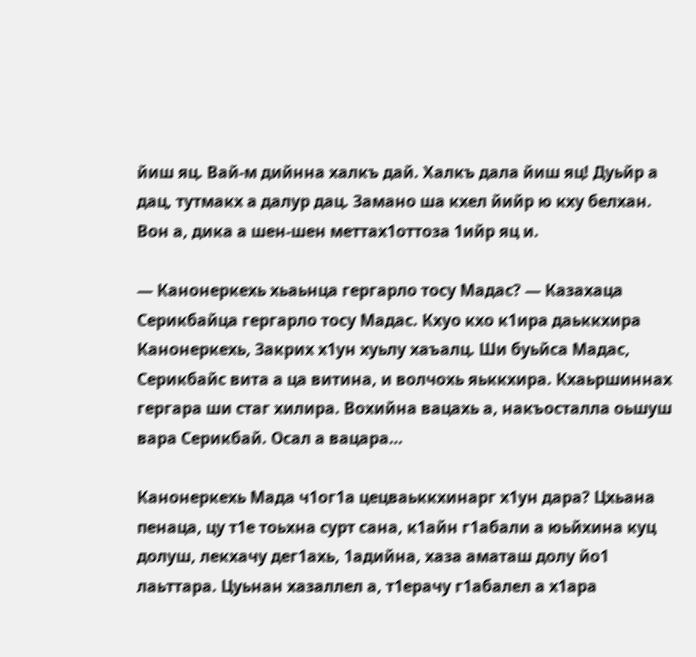йиш яц. Вай-м дийнна халкъ дай. Халкъ дала йиш яц! Дуьйр а дац, тутмакх а далур дац. Замано ша кхел йийр ю кху белхан. Вон а, дика а шен-шен меттах1оттоза 1ийр яц и.

— Канонеркехь хьаьнца гергарло тосу Мадас? — Казахаца Серикбайца гергарло тосу Мадас. Кхуо кхо к1ира даьккхира Канонеркехь, Закрих х1ун хуьлу хаъалц. Ши буьйса Мадас, Серикбайс вита а ца витина, и волчохь яьккхира. Кхаьршиннах гергара ши стаг хилира. Вохийна вацахь а, накъосталла оьшуш вара Серикбай. Осал а вацара…

Канонеркехь Мада ч1ог1а цецваьккхинарг х1ун дара? Цхьана пенаца, цу т1е тоьхна сурт сана, к1айн г1абали а юьйхина куц долуш, лекхачу дег1ахь, 1адийна, хаза аматаш долу йо1 лаьттара. Цуьнан хазаллел а, т1ерачу г1абалел а х1ара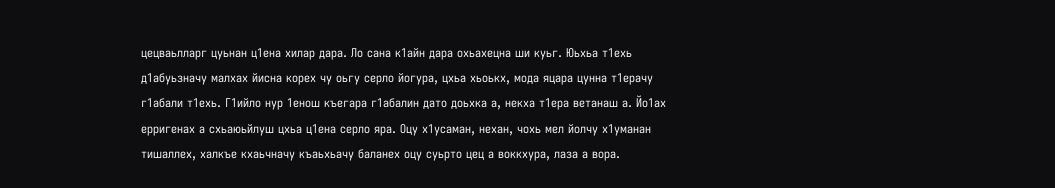цецваьлларг цуьнан ц1ена хилар дара. Ло сана к1айн дара охьахецна ши куьг. Юьхьа т1ехь д1абуьзначу малхах йисна корех чу оьгу серло йогура, цхьа хьоькх, мода яцара цунна т1ерачу г1абали т1ехь. Г1ийло нур 1енош къегара г1абалин дато доьхка а, некха т1ера ветанаш а. Йо1ах ерригенах а схьаюьйлуш цхьа ц1ена серло яра. Оцу х1усаман, нехан, чохь мел йолчу х1уманан тишаллех, халкъе кхаьчначу къаьхьачу баланех оцу суьрто цец а воккхура, лаза а вора.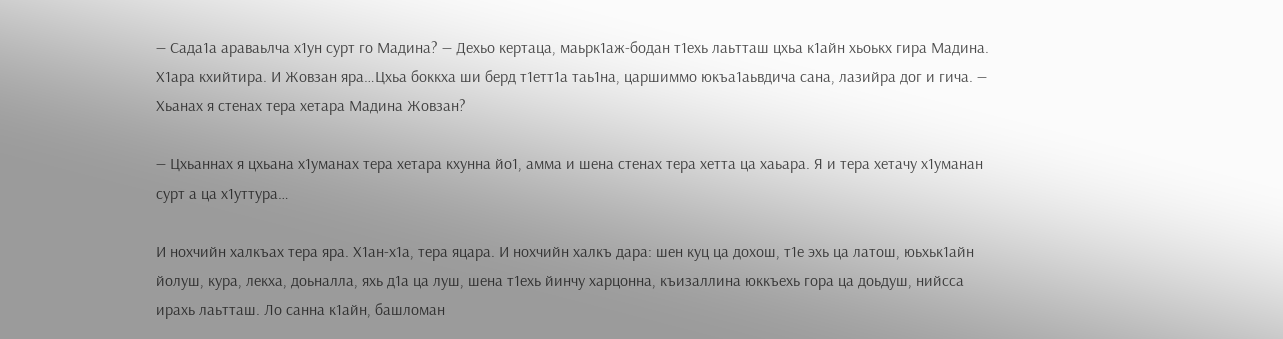— Сада1а араваьлча х1ун сурт го Мадина? — Дехьо кертаца, маьрк1аж-бодан т1ехь лаьтташ цхьа к1айн хьоькх гира Мадина. Х1ара кхийтира. И Жовзан яра…Цхьа боккха ши берд т1етт1а таь1на, царшиммо юкъа1аьвдича сана, лазийра дог и гича. — Хьанах я стенах тера хетара Мадина Жовзан?

— Цхьаннах я цхьана х1уманах тера хетара кхунна йо1, амма и шена стенах тера хетта ца хаьара. Я и тера хетачу х1уманан сурт а ца х1уттура…

И нохчийн халкъах тера яра. Х1ан-х1а, тера яцара. И нохчийн халкъ дара: шен куц ца дохош, т1е эхь ца латош, юьхьк1айн йолуш, кура, лекха, доьналла, яхь д1а ца луш, шена т1ехь йинчу харцонна, къизаллина юккъехь гора ца доьдуш, нийсса ирахь лаьтташ. Ло санна к1айн, башломан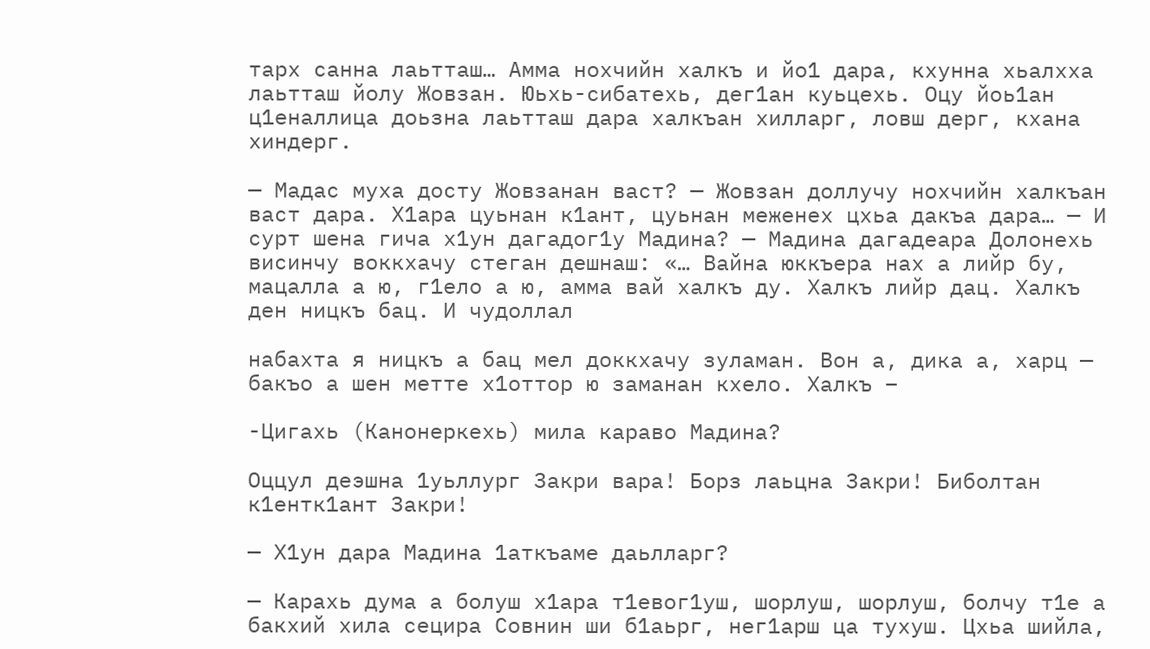тарх санна лаьтташ… Амма нохчийн халкъ и йо1 дара, кхунна хьалхха лаьтташ йолу Жовзан. Юьхь-сибатехь, дег1ан куьцехь. Оцу йоь1ан ц1еналлица доьзна лаьтташ дара халкъан хилларг, ловш дерг, кхана хиндерг.

— Мадас муха досту Жовзанан васт? — Жовзан доллучу нохчийн халкъан васт дара. Х1ара цуьнан к1ант, цуьнан меженех цхьа дакъа дара… — И сурт шена гича х1ун дагадог1у Мадина? — Мадина дагадеара Долонехь висинчу воккхачу стеган дешнаш: «… Вайна юккъера нах а лийр бу, мацалла а ю, г1ело а ю, амма вай халкъ ду. Халкъ лийр дац. Халкъ ден ницкъ бац. И чудоллал

набахта я ницкъ а бац мел доккхачу зуламан. Вон а, дика а, харц — бакъо а шен метте х1оттор ю заманан кхело. Халкъ –

-Цигахь (Канонеркехь) мила караво Мадина?

Оццул деэшна 1уьллург Закри вара! Борз лаьцна Закри! Биболтан к1ентк1ант Закри!

— Х1ун дара Мадина 1аткъаме даьлларг?

— Карахь дума а болуш х1ара т1евог1уш, шорлуш, шорлуш, болчу т1е а бакхий хила сецира Совнин ши б1аьрг, нег1арш ца тухуш. Цхьа шийла,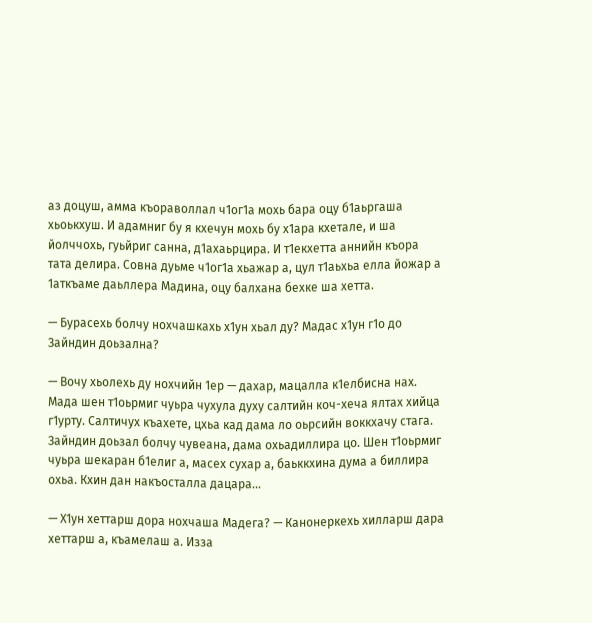аз доцуш, амма къораволлал ч1ог1а мохь бара оцу б1аьргаша хьоькхуш. И адамниг бу я кхечун мохь бу х1ара кхетале, и ша йолччохь, гуьйриг санна, д1ахаьрцира. И т1екхетта аннийн къора тата делира. Совна дуьме ч1ог1а хьажар а, цул т1аьхьа елла йожар а 1аткъаме даьллера Мадина, оцу балхана бехке ша хетта.

— Бурасехь болчу нохчашкахь х1ун хьал ду? Мадас х1ун г1о до Зайндин доьзална?

— Вочу хьолехь ду нохчийн 1ер — дахар, мацалла к1елбисна нах. Мада шен т1оьрмиг чуьра чухула духу салтийн коч-хеча ялтах хийца г1урту. Салтичух къахете, цхьа кад дама ло оьрсийн воккхачу стага. Зайндин доьзал болчу чувеана, дама охьадиллира цо. Шен т1оьрмиг чуьра шекаран б1елиг а, масех сухар а, баьккхина дума а биллира охьа. Кхин дан накъосталла дацара…

— Х1ун хеттарш дора нохчаша Мадега? — Канонеркехь хилларш дара хеттарш а, къамелаш а. Изза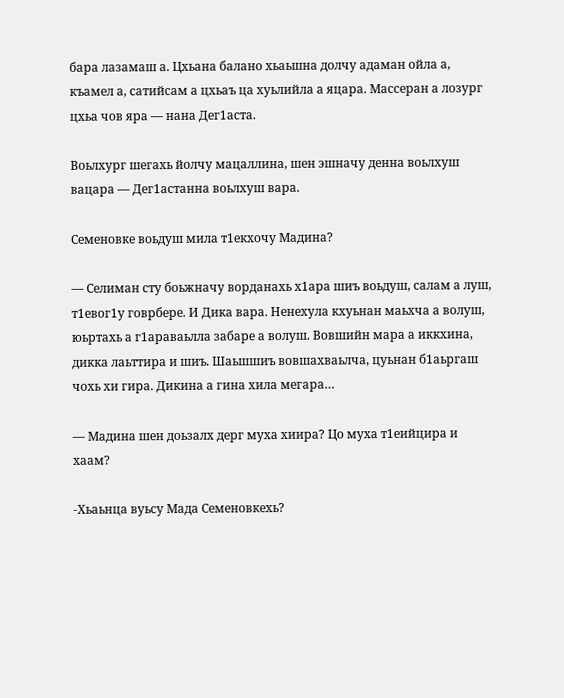бара лазамаш а. Цхьана балано хьаьшна долчу адаман ойла а, къамел а, сатийсам а цхьаъ ца хуьлийла а яцара. Массеран а лозург цхьа чов яра — нана Дег1аста.

Воьлхург шегахь йолчу мацаллина, шен эшначу денна воьлхуш вацара — Дег1астанна воьлхуш вара.

Семеновке воьдуш мила т1екхочу Мадина?

— Селиман сту боьжначу ворданахь х1ара шиъ воьдуш, салам а луш, т1евог1у говрбере. И Дика вара. Ненехула кхуьнан маьхча а волуш, юьртахь а г1араваьлла забаре а волуш. Вовшийн мара а иккхина, дикка лаьттира и шиъ. Шаьшшиъ вовшахваьлча, цуьнан б1аьргаш чохь хи гира. Дикина а гина хила мегара…

— Мадина шен доьзалх дерг муха хиира? Цо муха т1еийцира и хаам?

-Хьаьнца вуьсу Мада Семеновкехь?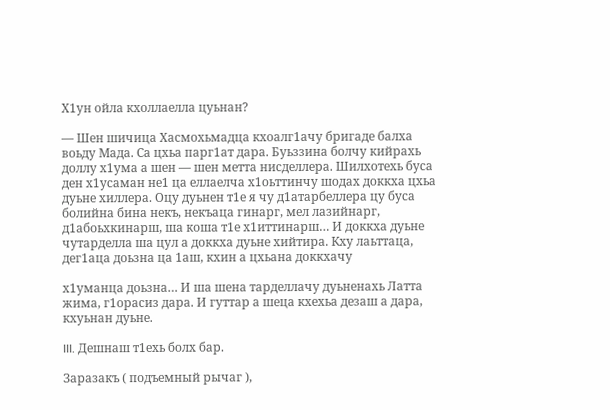Х1ун ойла кхоллаелла цуьнан?

— Шен шичица Хасмохьмадца кхоалг1ачу бригаде балха воьду Мада. Са цхьа парг1ат дара. Буьззина болчу кийрахь доллу х1ума а шен — шен метта нисделлера. Шилхотехь буса ден х1усаман не1 ца еллаелча х1оьттинчу шодах доккха цхьа дуьне хиллера. Оцу дуьнен т1е я чу д1атарбеллера цу буса болийна бина некъ, некъаца гинарг, мел лазийнарг, д1абоьхкинарш, ша коша т1е х1иттинарш… И доккха дуьне чутарделла ша цул а доккха дуьне хийтира. Кху лаьттаца, дег1аца доьзна ца 1аш, кхин а цхьана доккхачу

х1уманца доьзна… И ша шена тарделлачу дуьненахь Латта жима, г1орасиз дара. И гуттар а шеца кхехьа дезаш а дара, кхуьнан дуьне.

III. Дешнаш т1ехь болх бар.

Заразакъ ( подъемный рычаг ),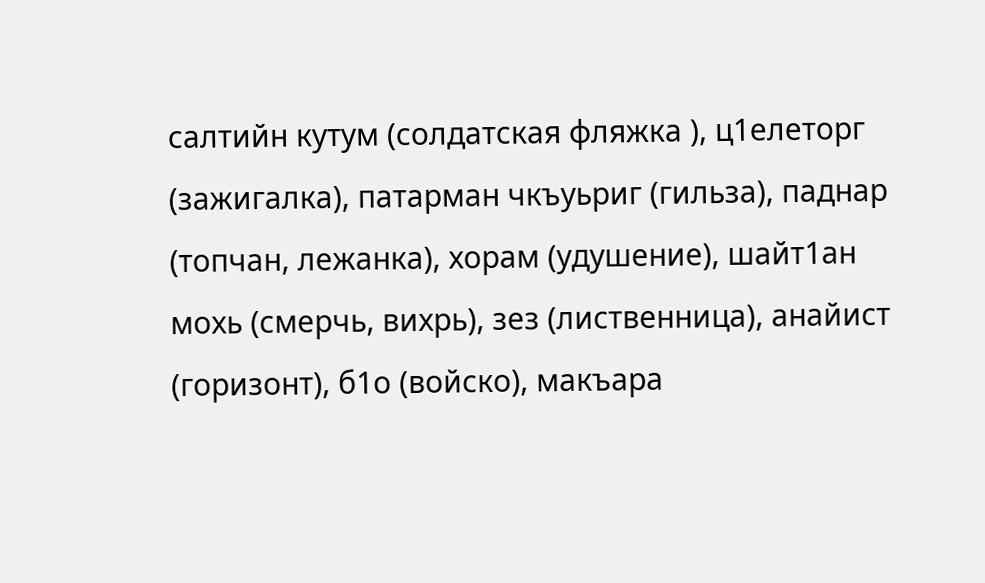салтийн кутум (солдатская фляжка ), ц1елеторг (зажигалка), патарман чкъуьриг (гильза), паднар (топчан, лежанка), хорам (удушение), шайт1ан мохь (смерчь, вихрь), зез (лиственница), анайист (горизонт), б1о (войско), макъара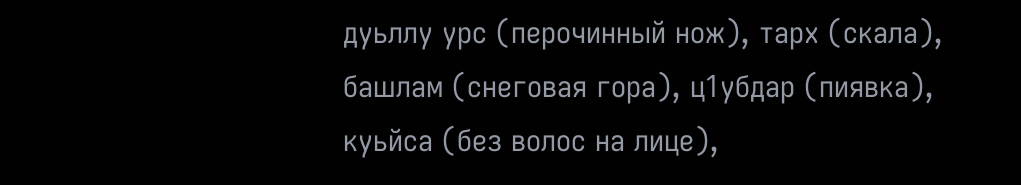дуьллу урс (перочинный нож), тарх (скала), башлам (снеговая гора), ц1убдар (пиявка), куьйса (без волос на лице),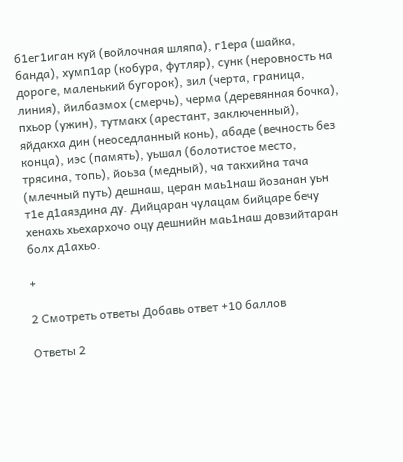б1ег1иган куй (войлочная шляпа), г1ера (шайка, банда), хумп1ар (кобура, футляр), сунк (неровность на дороге, маленький бугорок), зил (черта, граница, линия), йилбазмох (смерчь), черма (деревянная бочка), пхьор (ужин), тутмакх (арестант, заключенный), яйдакха дин (неоседланный конь), абаде (вечность без конца), иэс (память), уьшал (болотистое место, трясина, топь), йоьза (медный), ча такхийна тача (млечный путь) дешнаш, церан маь1наш йозанан уьн т1е д1аяздина ду. Дийцаран чулацам бийцаре бечу хенахь хьехархочо оцу дешнийн маь1наш довзийтаран болх д1ахьо.

+

2 Смотреть ответы Добавь ответ +10 баллов

Ответы 2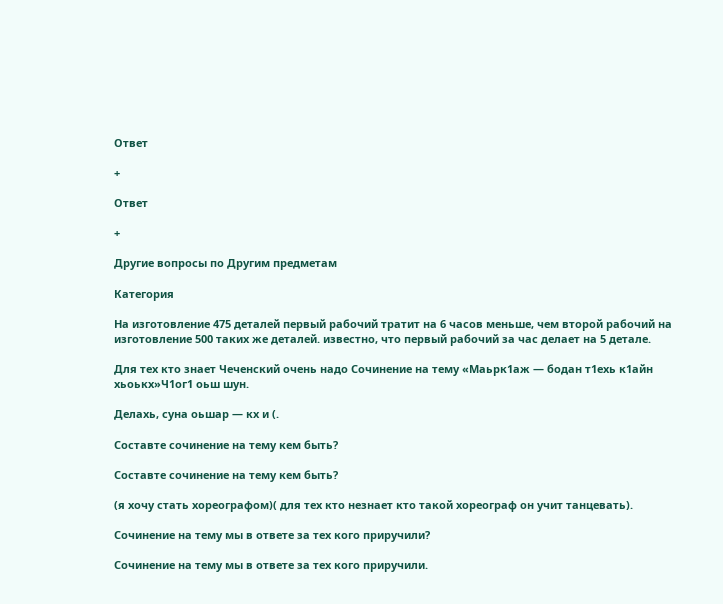Ответ

+

Ответ

+

Другие вопросы по Другим предметам

Категория

На изготовление 475 деталей первый рабочий тратит на 6 часов меньше, чем второй рабочий на изготовление 500 таких же деталей. известно, что первый рабочий за час делает на 5 детале.

Для тех кто знает Чеченский очень надо Сочинение на тему «Маьрк1аж — бодан т1ехь к1айн хьоькх»Ч1ог1 оьш шун.

Делахь, суна оьшар — кх и (.

Составте сочинение на тему кем быть?

Составте сочинение на тему кем быть?

(я хочу стать хореографом)( для тех кто незнает кто такой хореограф он учит танцевать).

Сочинение на тему мы в ответе за тех кого приручили?

Сочинение на тему мы в ответе за тех кого приручили.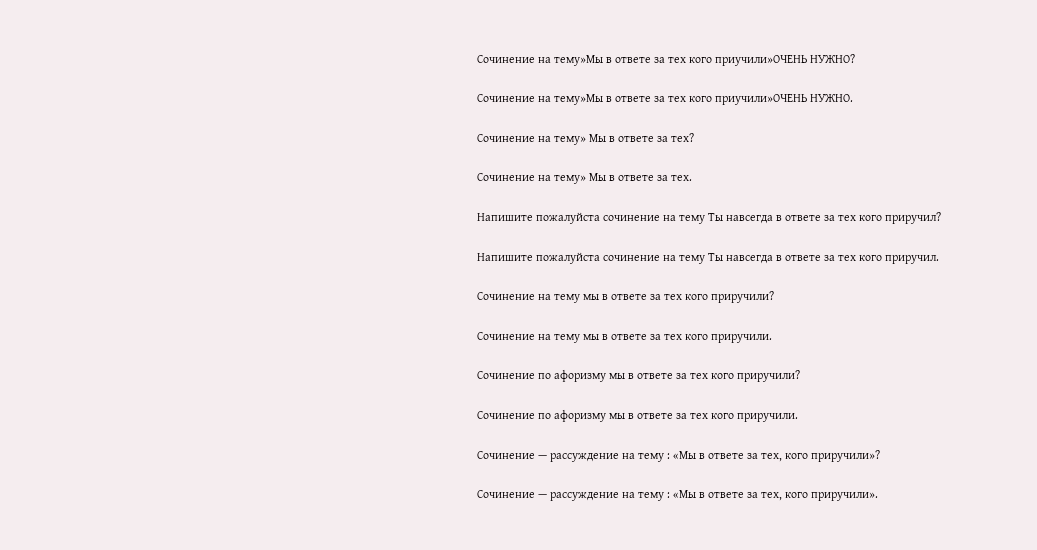Сочинение на тему»Мы в ответе за тех кого приучили»ОЧЕНЬ НУЖНО?

Сочинение на тему»Мы в ответе за тех кого приучили»ОЧЕНЬ НУЖНО.

Сочинение на тему» Мы в ответе за тех?

Сочинение на тему» Мы в ответе за тех.

Напишите пожалуйста сочинение на тему Ты навсегда в ответе за тех кого приручил?

Напишите пожалуйста сочинение на тему Ты навсегда в ответе за тех кого приручил.

Сочинение на тему мы в ответе за тех кого приручили?

Сочинение на тему мы в ответе за тех кого приручили.

Сочинение по афоризму мы в ответе за тех кого приручили?

Сочинение по афоризму мы в ответе за тех кого приручили.

Сочинение — рассуждение на тему : «Мы в ответе за тех, кого приручили»?

Сочинение — рассуждение на тему : «Мы в ответе за тех, кого приручили».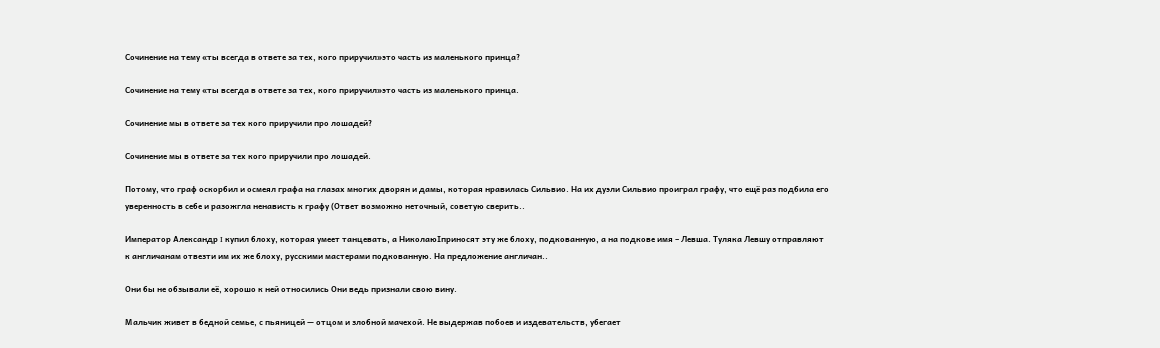Сочинение на тему «ты всегда в ответе за тех, кого приручил»это часть из маленького принца?

Сочинение на тему «ты всегда в ответе за тех, кого приручил»это часть из маленького принца.

Сочинение мы в ответе за тех кого приручили про лошадей?

Сочинение мы в ответе за тех кого приручили про лошадей.

Потому, что граф оскорбил и осмеял графа на глазах многих дворян и дамы, которая нравилась Сильвио. На их дуэли Сильвио проиграл графу, что ещё раз подбила его уверенность в себе и разожгла ненависть к графу (Ответ возможно неточный, советую сверить..

Император Александр I купил блоху, которая умеет танцевать, а НиколаюIприносят эту же блоху, подкованную, а на подкове имя – Левша. Туляка Левшу отправляют к англичанам отвезти им их же блоху, русскими мастерами подкованную. На предложение англичан..

Они бы не обзывали её, хорошо к ней относились Они ведь признали свою вину.

Мальчик живет в бедной семье, с пьяницей — отцом и злобной мачехой. Не выдержав побоев и издевательств, убегает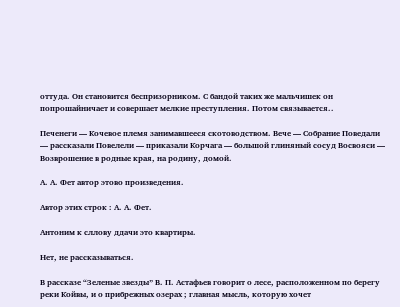оттуда. Он становится беспризорником. С бандой таких же мальчишек он попрошайничает и совершает мелкие преступления. Потом связывается..

Печенеги — Кочевое племя занимавшееся скотоводством. Вече — Собрание Поведали — рассказали Повелели — приказали Корчага — большой глиняный сосуд Восвояси — Возврошение в родные края, на родину, домой.

А. А. Фет автор этово произведения.

Автор этих строк : А. А. Фет.

Антоним к сллову ддачи это квартиры.

Нет, не рассказываться.

В рассказе “Зеленые звезды” В. П. Астафьев говорит о лесе, расположенном по берегу реки Койвы, и о прибрежных озерах ; главная мысль, которую хочет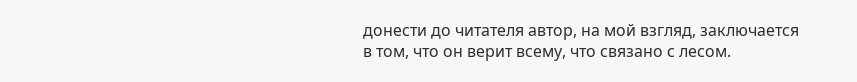донести до читателя автор, на мой взгляд, заключается в том, что он верит всему, что связано с лесом.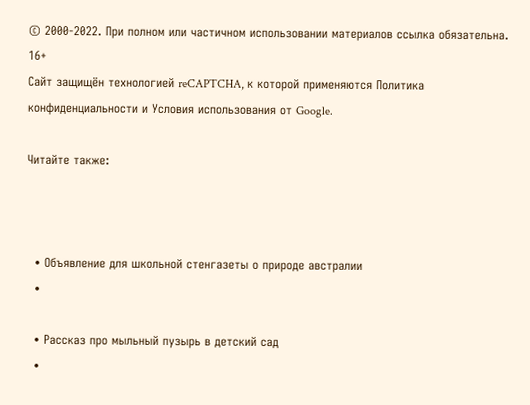© 2000-2022. При полном или частичном использовании материалов ссылка обязательна. 16+
Сайт защищён технологией reCAPTCHA, к которой применяются Политика конфиденциальности и Условия использования от Google.

Читайте также:



  • Объявление для школьной стенгазеты о природе австралии
  •

  • Рассказ про мыльный пузырь в детский сад
  •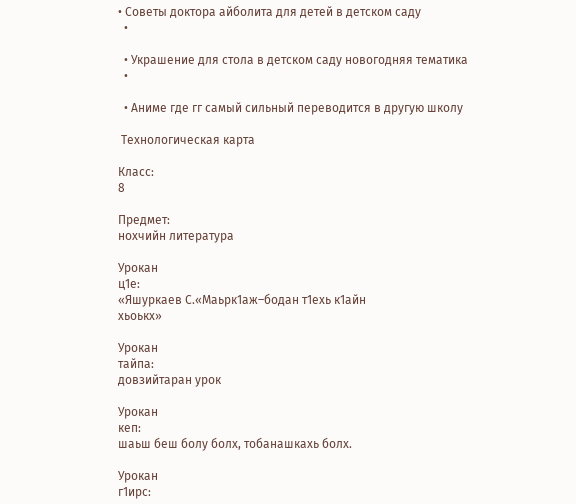• Советы доктора айболита для детей в детском саду
  •

  • Украшение для стола в детском саду новогодняя тематика
  •

  • Аниме где гг самый сильный переводится в другую школу

 Технологическая карта

Класс:
8

Предмет:
нохчийн литература

Урокан
ц1е:
«Яшуркаев С.«Маьрк1аж–бодан т1ехь к1айн
хьоькх»

Урокан
тайпа:
довзийтаран урок

Урокан
кеп:
шаьш беш болу болх, тобанашкахь болх.

Урокан
г1ирс: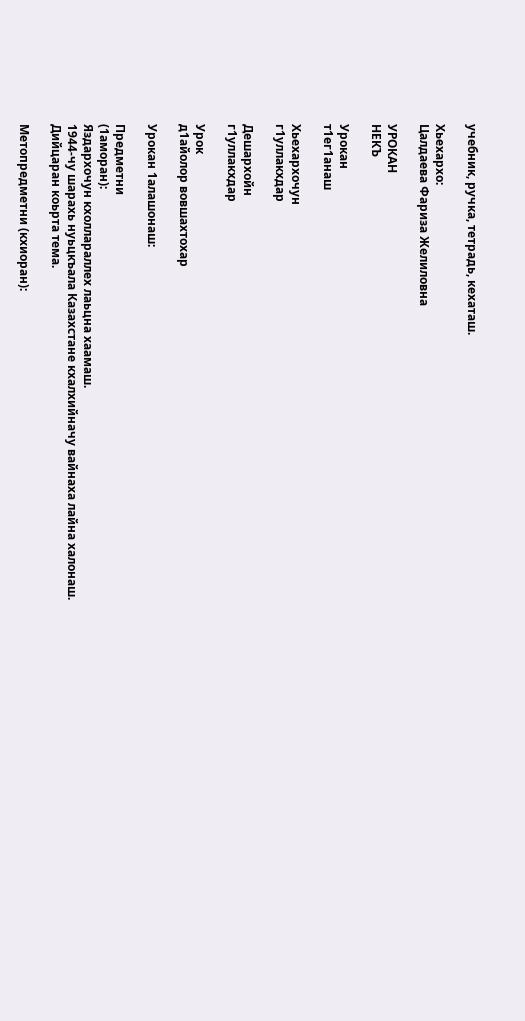учебник, ручка, тетрадь, кехаташ.

Хьехархо:
Цалдаева Фариза Желиловна

УРОКАН
НЕКЪ

Урокан
т1ег1анаш

Хьехархочун
г1уллакхдар

Дешархойн
г1уллакхдар

Урок
д1айолор вовшахтохар

Урокан 1алашонаш:

Предметни
(1аморан):
Яздархочун кхоллараллех лаьцна хаамаш.
1944-чу шарахь нуьцкъала Казахстане кхалхийначу вайнаха лайна халонаш.
Дийцаран коьрта тема.

Метопредметни (кхиоран):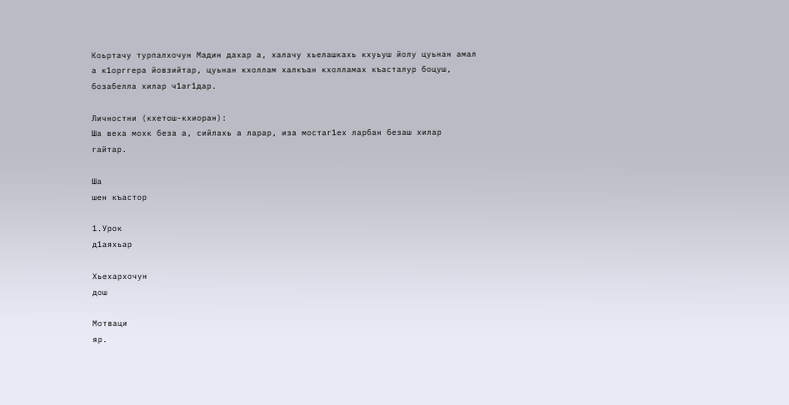Коьртачу турпалхочун Мадин дахар а, халачу хьелашкахь кхуьуш йолу цуьнан амал
а к1орггера йовзийтар, цуьнан кхоллам халкъан кхолламах къасталур боцуш,
бозабелла хилар ч1аг1дар.

Личностни (кхетош-кхиоран):
Ша веха мохк беза а, сийлахь а ларар, иза мостаг1ех ларбан безаш хилар
гайтар.

Ша
шен къастор

1.Урок
д1аяхьар

Хьехархочун
дош

Мотваци
яр.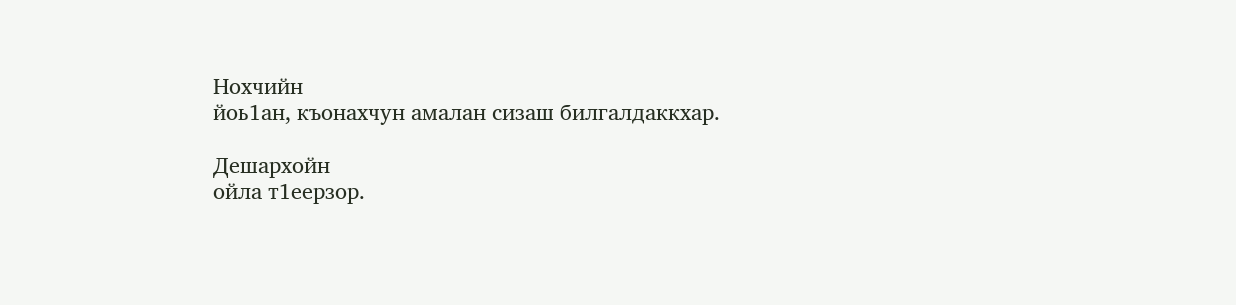Нохчийн
йоь1ан, къонахчун амалан сизаш билгалдаккхар.

Дешархойн
ойла т1еерзор.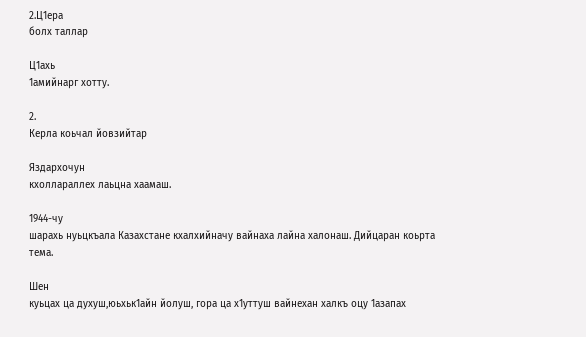2.Ц1ера
болх таллар

Ц1ахь
1амийнарг хотту.

2.
Керла коьчал йовзийтар

Яздархочун
кхоллараллех лаьцна хаамаш.

1944-чу
шарахь нуьцкъала Казахстане кхалхийначу вайнаха лайна халонаш. Дийцаран коьрта
тема.

Шен
куьцах ца духуш,юьхьк1айн йолуш, гора ца х1уттуш вайнехан халкъ оцу 1азапах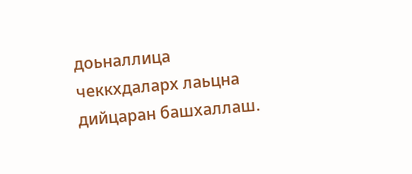доьналлица чеккхдаларх лаьцна дийцаран башхаллаш.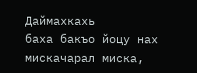Даймахкахь
баха бакъо йоцу нах мискачарал миска,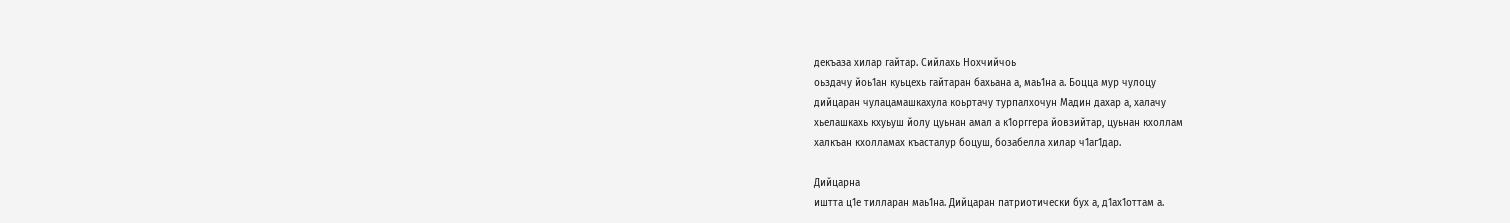декъаза хилар гайтар. Сийлахь Нохчийчоь
оьздачу йоь1ан куьцехь гайтаран бахьана а, маь1на а. Боцца мур чулоцу
дийцаран чулацамашкахула коьртачу турпалхочун Мадин дахар а, халачу
хьелашкахь кхуьуш йолу цуьнан амал а к1орггера йовзийтар, цуьнан кхоллам
халкъан кхолламах къасталур боцуш, бозабелла хилар ч1аг1дар.

Дийцарна
иштта ц1е тилларан маь1на. Дийцаран патриотически бух а, д1ах1оттам а.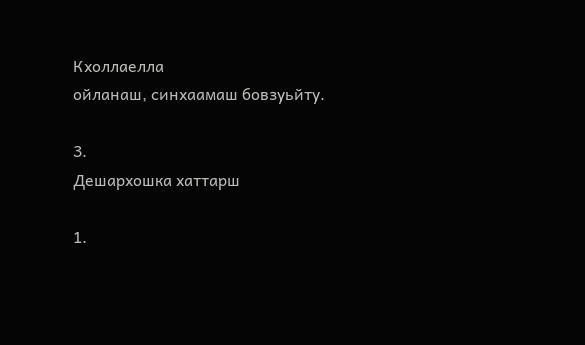Кхоллаелла
ойланаш, синхаамаш бовзуьйту.

3.
Дешархошка хаттарш

1.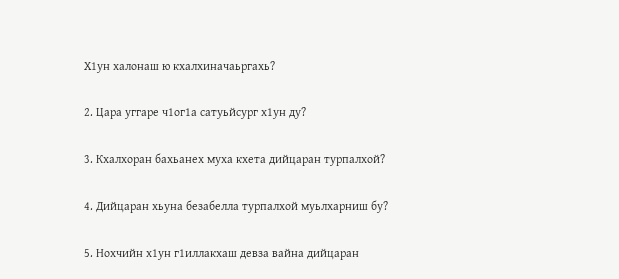Х1ун халонаш ю кхалхиначаьргахь?

2. Цара уггаре ч1ог1а сатуьйсург х1ун ду?

3. Кхалхоран бахьанех муха кхета дийцаран турпалхой?

4. Дийцаран хьуна безабелла турпалхой муьлхарниш бу?

5. Нохчийн х1ун г1иллакхаш девза вайна дийцаран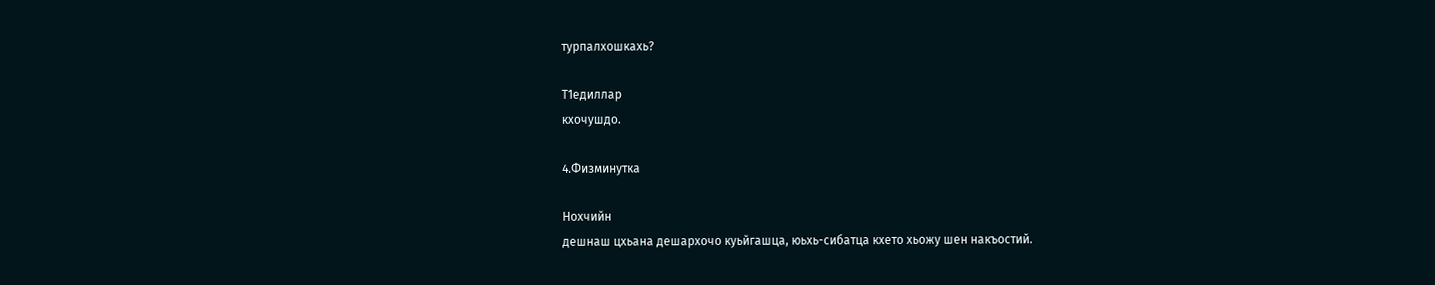турпалхошкахь?

Т1едиллар
кхочушдо.

4.Физминутка

Нохчийн
дешнаш цхьана дешархочо куьйгашца, юьхь-сибатца кхето хьожу шен накъостий.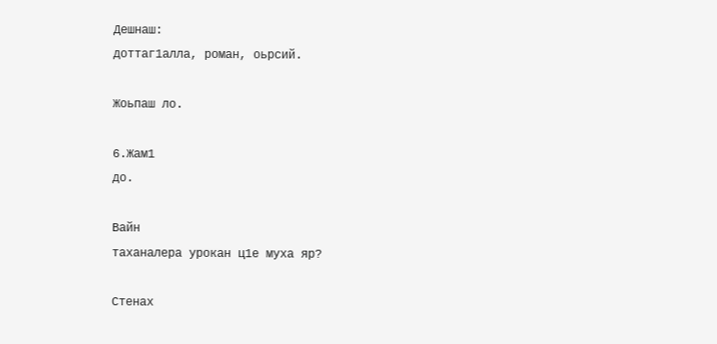Дешнаш:
доттаг1алла, роман, оьрсий.

Жоьпаш ло.

6.Жам1
до.

Вайн
таханалера урокан ц1е муха яр?

Стенах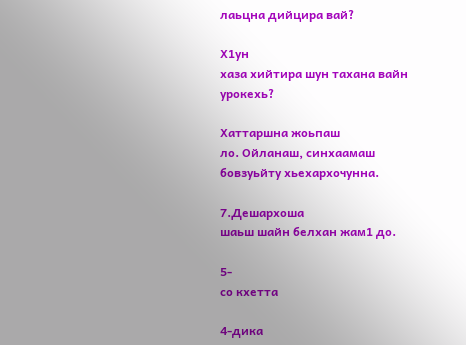лаьцна дийцира вай?

Х1ун
хаза хийтира шун тахана вайн урокехь?

Хаттаршна жоьпаш
ло. Ойланаш, синхаамаш бовзуьйту хьехархочунна.

7.Дешархоша
шаьш шайн белхан жам1 до.

5-
со кхетта

4-дика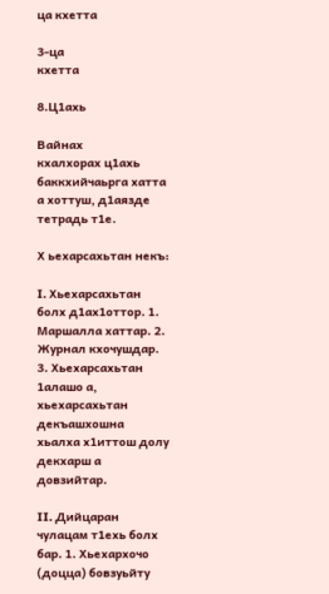ца кхетта

3-ца
кхетта

8.Ц1ахь

Вайнах
кхалхорах ц1ахь баккхийчаьрга хатта а хоттуш, д1аязде тетрадь т1е.

Х ьехарсахьтан некъ:

I. Хьехарсахьтан болх д1ах1оттор. 1. Маршалла хаттар. 2. Журнал кхочушдар. 3. Хьехарсахьтан 1алашо а, хьехарсахьтан декъашхошна хьалха х1иттош долу декхарш а довзийтар.

II. Дийцаран чулацам т1ехь болх бар. 1. Хьехархочо (доцца) бовзуьйту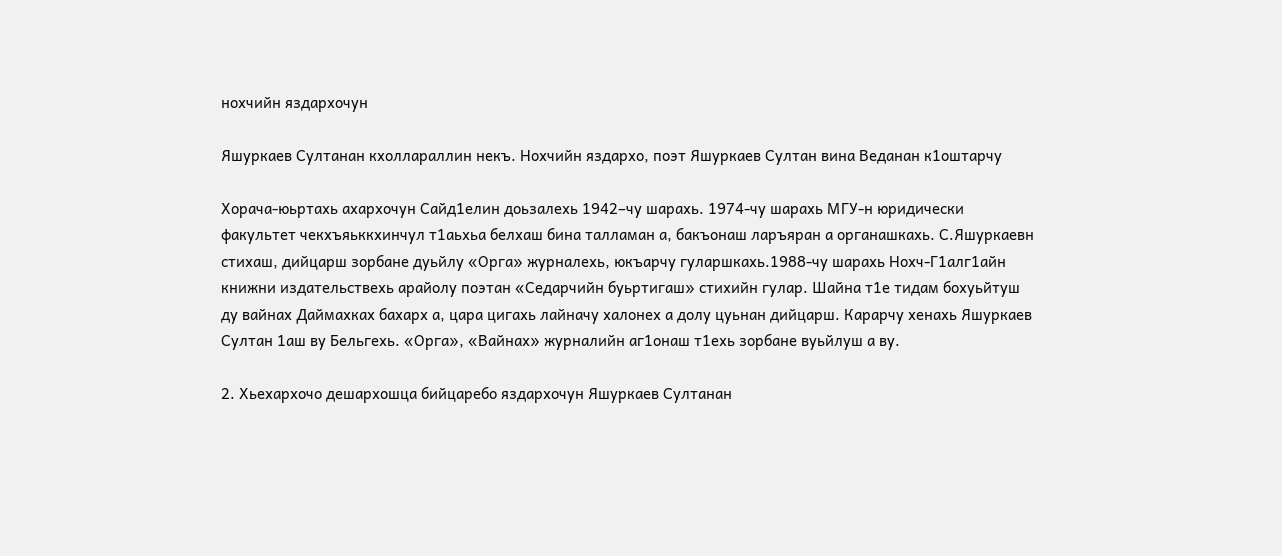нохчийн яздархочун

Яшуркаев Султанан кхоллараллин некъ. Нохчийн яздархо, поэт Яшуркаев Султан вина Веданан к1оштарчу

Хорача-юьртахь ахархочун Сайд1елин доьзалехь 1942–чу шарахь. 1974-чу шарахь МГУ-н юридически факультет чекхъяьккхинчул т1аьхьа белхаш бина талламан а, бакъонаш ларъяран а органашкахь. С.Яшуркаевн стихаш, дийцарш зорбане дуьйлу «Орга» журналехь, юкъарчу гуларшкахь.1988-чу шарахь Нохч-Г1алг1айн книжни издательствехь арайолу поэтан «Седарчийн буьртигаш» стихийн гулар. Шайна т1е тидам бохуьйтуш ду вайнах Даймахках бахарх а, цара цигахь лайначу халонех а долу цуьнан дийцарш. Карарчу хенахь Яшуркаев Султан 1аш ву Бельгехь. «Орга», «Вайнах» журналийн аг1онаш т1ехь зорбане вуьйлуш а ву.

2. Хьехархочо дешархошца бийцаребо яздархочун Яшуркаев Султанан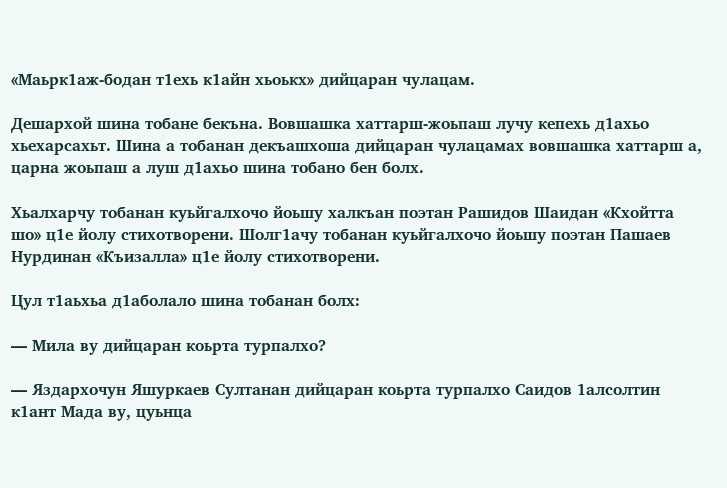«Маьрк1аж-бодан т1ехь к1айн хьоькх» дийцаран чулацам.

Дешархой шина тобане бекъна. Вовшашка хаттарш-жоьпаш лучу кепехь д1ахьо хьехарсахьт. Шина а тобанан декъашхоша дийцаран чулацамах вовшашка хаттарш а, царна жоьпаш а луш д1ахьо шина тобано бен болх.

Хьалхарчу тобанан куьйгалхочо йоьшу халкъан поэтан Рашидов Шаидан «Кхойтта шо» ц1е йолу стихотворени. Шолг1ачу тобанан куьйгалхочо йоьшу поэтан Пашаев Нурдинан «Къизалла» ц1е йолу стихотворени.

Цул т1аьхьа д1аболало шина тобанан болх:

— Мила ву дийцаран коьрта турпалхо?

— Яздархочун Яшуркаев Султанан дийцаран коьрта турпалхо Саидов 1алсолтин к1ант Мада ву, цуьнца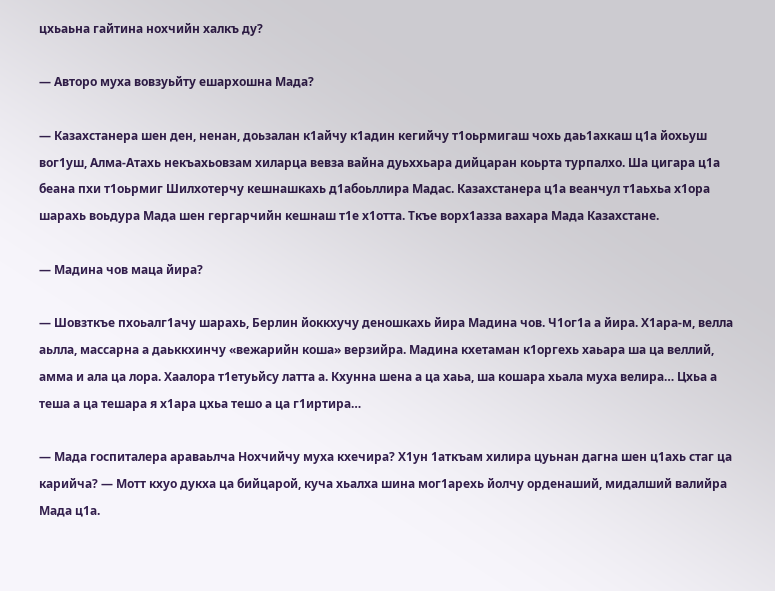цхьаьна гайтина нохчийн халкъ ду?

— Авторо муха вовзуьйту ешархошна Мада?

— Казахстанера шен ден, ненан, доьзалан к1айчу к1адин кегийчу т1оьрмигаш чохь даь1ахкаш ц1а йохьуш вог1уш, Алма-Атахь некъахьовзам хиларца вевза вайна дуьххьара дийцаран коьрта турпалхо. Ша цигара ц1а беана пхи т1оьрмиг Шилхотерчу кешнашкахь д1абоьллира Мадас. Казахстанера ц1а веанчул т1аьхьа х1ора шарахь воьдура Мада шен гергарчийн кешнаш т1е х1отта. Ткъе ворх1азза вахара Мада Казахстане.

— Мадина чов маца йира?

— Шовзткъе пхоьалг1ачу шарахь, Берлин йоккхучу деношкахь йира Мадина чов. Ч1ог1а а йира. Х1ара-м, велла аьлла, массарна а даьккхинчу «вежарийн коша» верзийра. Мадина кхетаман к1оргехь хаьара ша ца веллий, амма и ала ца лора. Хаалора т1етуьйсу латта а. Кхунна шена а ца хаьа, ша кошара хьала муха велира… Цхьа а теша а ца тешара я х1ара цхьа тешо а ца г1иртира…

— Мада госпиталера араваьлча Нохчийчу муха кхечира? Х1ун 1аткъам хилира цуьнан дагна шен ц1ахь стаг ца карийча? — Мотт кхуо дукха ца бийцарой, куча хьалха шина мог1арехь йолчу орденаший, мидалший валийра Мада ц1а.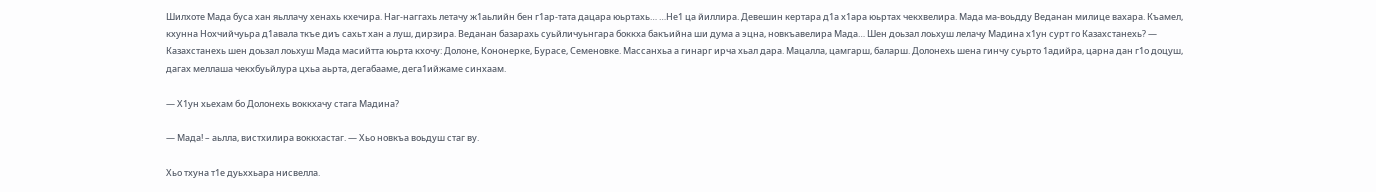Шилхоте Мада буса хан яьллачу хенахь кхечира. Наг-наггахь летачу ж1аьлийн бен г1ар-тата дацара юьртахь… …Не1 ца йиллира. Девешин кертара д1а х1ара юьртах чекхвелира. Мада ма-воьдду Веданан милице вахара. Къамел, кхунна Нохчийчуьра д1авала ткъе диъ сахьт хан а луш, дирзира. Веданан базарахь суьйличуьнгара боккха бакъийна ши дума а эцна, новкъавелира Мада… Шен доьзал лоьхуш лелачу Мадина х1ун сурт го Казахстанехь? — Казахстанехь шен доьзал лоьхуш Мада масийтта юьрта кхочу: Долоне, Кононерке, Бурасе, Семеновке. Массанхьа а гинарг ирча хьал дара. Мацалла, цамгарш, баларш. Долонехь шена гинчу суьрто 1адийра, царна дан г1о доцуш, дагах меллаша чекхбуьйлура цхьа аьрта, дегабааме, дега1ийжаме синхаам.

— Х1ун хьехам бо Долонехь воккхачу стага Мадина?

— Мада! – аьлла, вистхилира воккхастаг. — Хьо новкъа воьдуш стаг ву.

Хьо тхуна т1е дуьххьара нисвелла.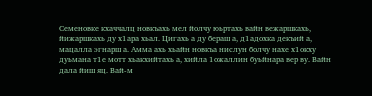Семеновке кхаччалц новкъахь мел йолчу юьртахь вайн вежаршкахь, йижаршкахь ду х1ара хьал. Цигахь а ду бераш а, д1адохка декъий а, мацалла эгнарш а. Амма ахь хьайн новкъа нислун болчу нахе х1окху дуьмана т1е мотт хьакхийтахь а, хийла 1ожаллин буьйнара вер ву. Вайн дала йиш яц. Вай-м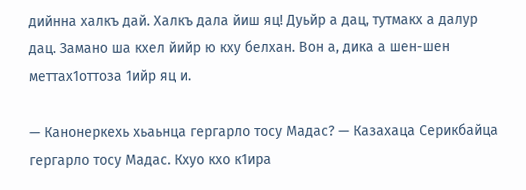дийнна халкъ дай. Халкъ дала йиш яц! Дуьйр а дац, тутмакх а далур дац. Замано ша кхел йийр ю кху белхан. Вон а, дика а шен-шен меттах1оттоза 1ийр яц и.

— Канонеркехь хьаьнца гергарло тосу Мадас? — Казахаца Серикбайца гергарло тосу Мадас. Кхуо кхо к1ира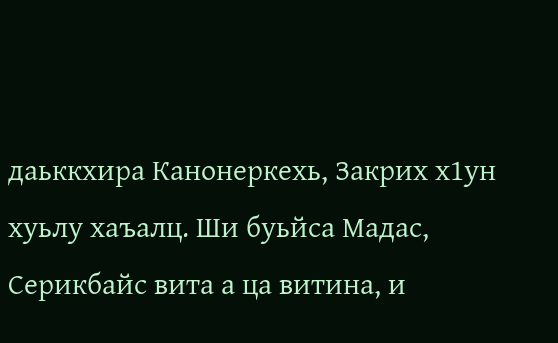даьккхира Канонеркехь, Закрих х1ун хуьлу хаъалц. Ши буьйса Мадас, Серикбайс вита а ца витина, и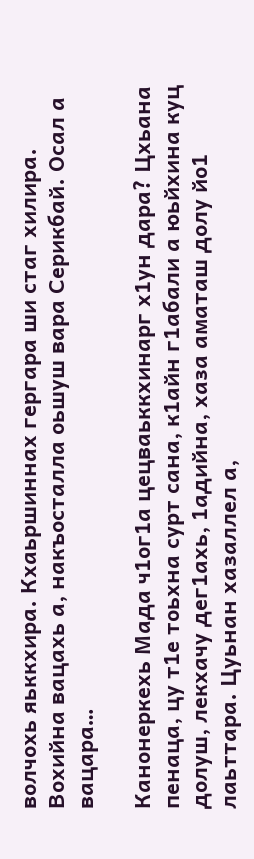волчохь яьккхира. Кхаьршиннах гергара ши стаг хилира. Вохийна вацахь а, накъосталла оьшуш вара Серикбай. Осал а вацара…

Канонеркехь Мада ч1ог1а цецваьккхинарг х1ун дара? Цхьана пенаца, цу т1е тоьхна сурт сана, к1айн г1абали а юьйхина куц долуш, лекхачу дег1ахь, 1адийна, хаза аматаш долу йо1 лаьттара. Цуьнан хазаллел а,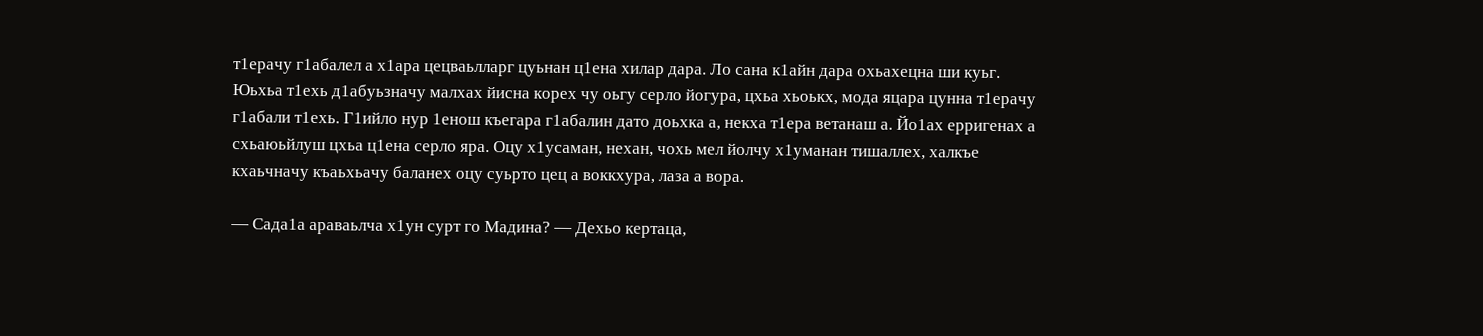т1ерачу г1абалел а х1ара цецваьлларг цуьнан ц1ена хилар дара. Ло сана к1айн дара охьахецна ши куьг. Юьхьа т1ехь д1абуьзначу малхах йисна корех чу оьгу серло йогура, цхьа хьоькх, мода яцара цунна т1ерачу г1абали т1ехь. Г1ийло нур 1енош къегара г1абалин дато доьхка а, некха т1ера ветанаш а. Йо1ах ерригенах а схьаюьйлуш цхьа ц1ена серло яра. Оцу х1усаман, нехан, чохь мел йолчу х1уманан тишаллех, халкъе кхаьчначу къаьхьачу баланех оцу суьрто цец а воккхура, лаза а вора.

— Сада1а араваьлча х1ун сурт го Мадина? — Дехьо кертаца,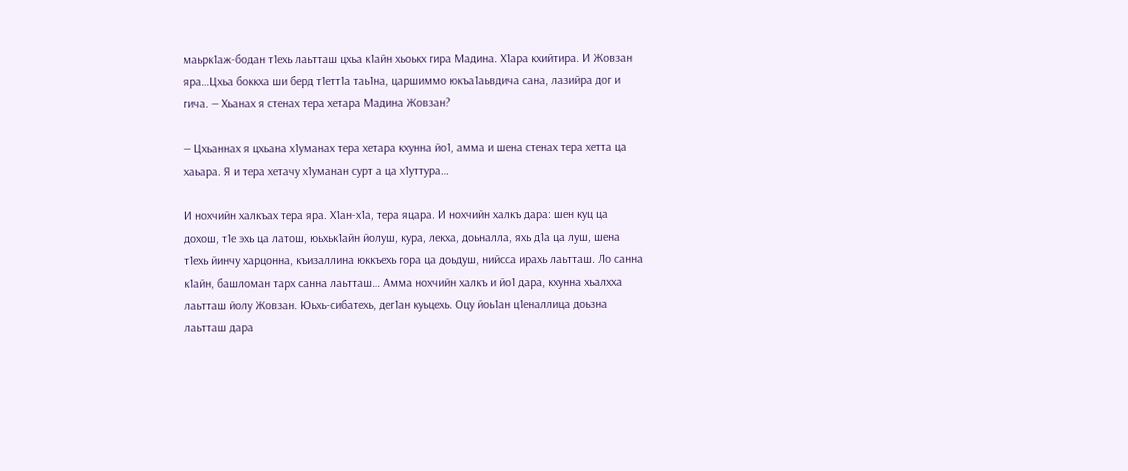маьрк1аж-бодан т1ехь лаьтташ цхьа к1айн хьоькх гира Мадина. Х1ара кхийтира. И Жовзан яра…Цхьа боккха ши берд т1етт1а таь1на, царшиммо юкъа1аьвдича сана, лазийра дог и гича. — Хьанах я стенах тера хетара Мадина Жовзан?

— Цхьаннах я цхьана х1уманах тера хетара кхунна йо1, амма и шена стенах тера хетта ца хаьара. Я и тера хетачу х1уманан сурт а ца х1уттура…

И нохчийн халкъах тера яра. Х1ан-х1а, тера яцара. И нохчийн халкъ дара: шен куц ца дохош, т1е эхь ца латош, юьхьк1айн йолуш, кура, лекха, доьналла, яхь д1а ца луш, шена т1ехь йинчу харцонна, къизаллина юккъехь гора ца доьдуш, нийсса ирахь лаьтташ. Ло санна к1айн, башломан тарх санна лаьтташ… Амма нохчийн халкъ и йо1 дара, кхунна хьалхха лаьтташ йолу Жовзан. Юьхь-сибатехь, дег1ан куьцехь. Оцу йоь1ан ц1еналлица доьзна лаьтташ дара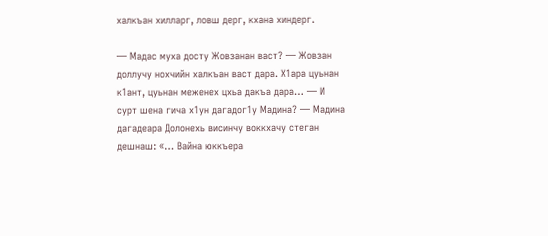халкъан хилларг, ловш дерг, кхана хиндерг.

— Мадас муха досту Жовзанан васт? — Жовзан доллучу нохчийн халкъан васт дара. Х1ара цуьнан к1ант, цуьнан меженех цхьа дакъа дара… — И сурт шена гича х1ун дагадог1у Мадина? — Мадина дагадеара Долонехь висинчу воккхачу стеган дешнаш: «… Вайна юккъера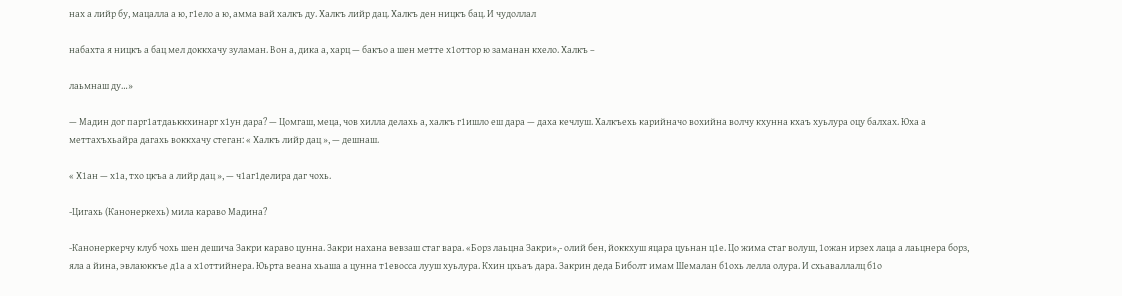нах а лийр бу, мацалла а ю, г1ело а ю, амма вай халкъ ду. Халкъ лийр дац. Халкъ ден ницкъ бац. И чудоллал

набахта я ницкъ а бац мел доккхачу зуламан. Вон а, дика а, харц — бакъо а шен метте х1оттор ю заманан кхело. Халкъ –

лаьмнаш ду…»

— Мадин дог парг1атдаьккхинарг х1ун дара? — Цомгаш, меца, чов хилла делахь а, халкъ г1ишло еш дара — даха кечлуш. Халкъехь карийначо вохийна волчу кхунна кхаъ хуьлура оцу балхах. Юха а меттахъхьайра дагахь воккхачу стеган: « Халкъ лийр дац », — дешнаш.

« Х1ан — х1а, тхо цкъа а лийр дац », — ч1аг1делира даг чохь.

-Цигахь (Канонеркехь) мила караво Мадина?

-Канонеркерчу клуб чохь шен дешича Закри караво цунна. Закри нахана вевзаш стаг вара. «Борз лаьцна Закри»,- олий бен, йоккхуш яцара цуьнан ц1е. Цо жима стаг волуш, 1ожан ирзех лаца а лаьцнера борз, яла а йина, эвлаюккъе д1а а х1оттийнера. Юьрта веана хьаша а цунна т1евосса лууш хуьлура. Кхин цхьаъ дара. Закрин деда Биболт имам Шемалан б1охь лелла олура. И схьаваллалц б1о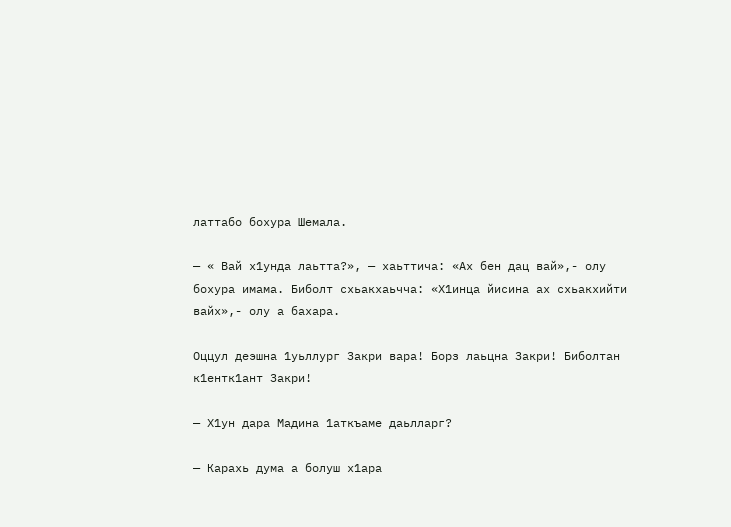латтабо бохура Шемала.

— « Вай х1унда лаьтта?», — хаьттича: «Ах бен дац вай»,- олу бохура имама. Биболт схьакхаьчча: «Х1инца йисина ах схьакхийти вайх»,- олу а бахара.

Оццул деэшна 1уьллург Закри вара! Борз лаьцна Закри! Биболтан к1ентк1ант Закри!

— Х1ун дара Мадина 1аткъаме даьлларг?

— Карахь дума а болуш х1ара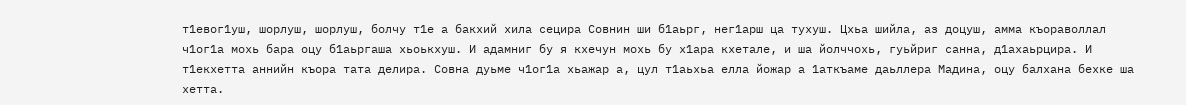т1евог1уш, шорлуш, шорлуш, болчу т1е а бакхий хила сецира Совнин ши б1аьрг, нег1арш ца тухуш. Цхьа шийла, аз доцуш, амма къораволлал ч1ог1а мохь бара оцу б1аьргаша хьоькхуш. И адамниг бу я кхечун мохь бу х1ара кхетале, и ша йолччохь, гуьйриг санна, д1ахаьрцира. И т1екхетта аннийн къора тата делира. Совна дуьме ч1ог1а хьажар а, цул т1аьхьа елла йожар а 1аткъаме даьллера Мадина, оцу балхана бехке ша хетта.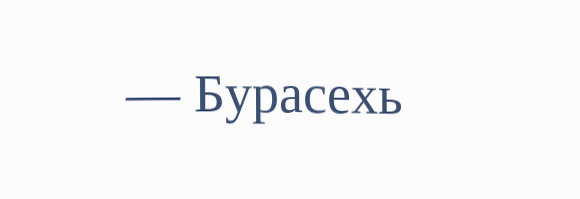— Бурасехь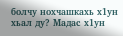болчу нохчашкахь х1ун хьал ду? Мадас х1ун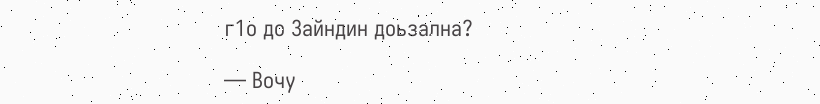г1о до Зайндин доьзална?

— Вочу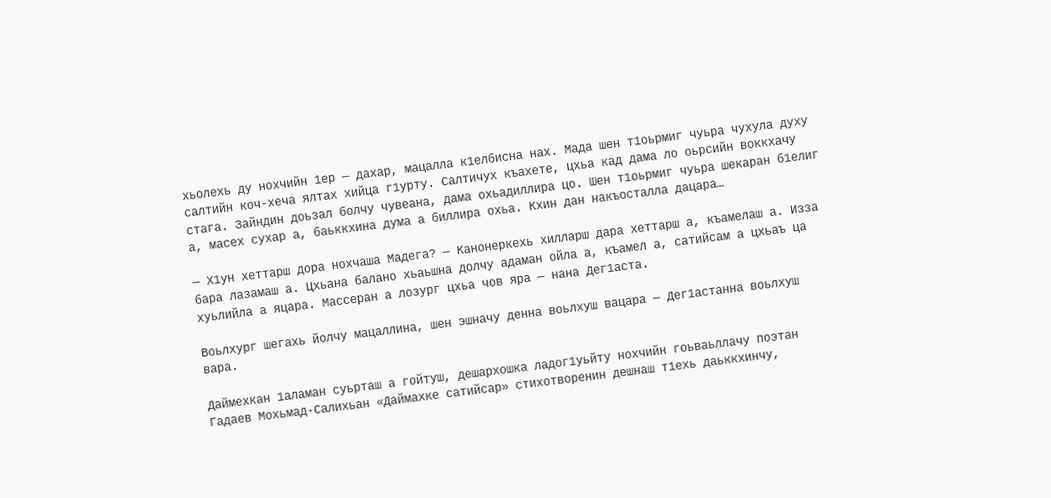хьолехь ду нохчийн 1ер — дахар, мацалла к1елбисна нах. Мада шен т1оьрмиг чуьра чухула духу салтийн коч-хеча ялтах хийца г1урту. Салтичух къахете, цхьа кад дама ло оьрсийн воккхачу стага. Зайндин доьзал болчу чувеана, дама охьадиллира цо. Шен т1оьрмиг чуьра шекаран б1елиг а, масех сухар а, баьккхина дума а биллира охьа. Кхин дан накъосталла дацара…

— Х1ун хеттарш дора нохчаша Мадега? — Канонеркехь хилларш дара хеттарш а, къамелаш а. Изза бара лазамаш а. Цхьана балано хьаьшна долчу адаман ойла а, къамел а, сатийсам а цхьаъ ца хуьлийла а яцара. Массеран а лозург цхьа чов яра — нана Дег1аста.

Воьлхург шегахь йолчу мацаллина, шен эшначу денна воьлхуш вацара — Дег1астанна воьлхуш вара.

Даймехкан 1аламан суьрташ а гойтуш, дешархошка ладог1уьйту нохчийн гоьваьллачу поэтан Гадаев Мохьмад-Салихьан «Даймахке сатийсар» стихотворенин дешнаш т1ехь даьккхинчу,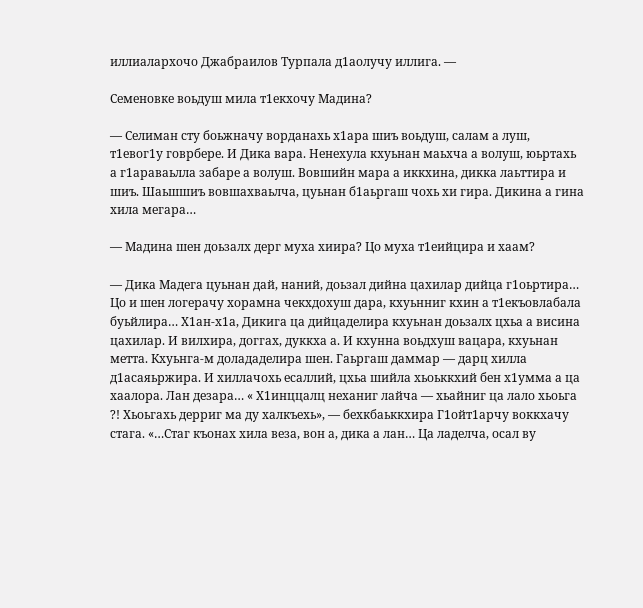иллиалархочо Джабраилов Турпала д1аолучу иллига. —

Семеновке воьдуш мила т1екхочу Мадина?

— Селиман сту боьжначу ворданахь х1ара шиъ воьдуш, салам а луш, т1евог1у говрбере. И Дика вара. Ненехула кхуьнан маьхча а волуш, юьртахь а г1араваьлла забаре а волуш. Вовшийн мара а иккхина, дикка лаьттира и шиъ. Шаьшшиъ вовшахваьлча, цуьнан б1аьргаш чохь хи гира. Дикина а гина хила мегара…

— Мадина шен доьзалх дерг муха хиира? Цо муха т1еийцира и хаам?

— Дика Мадега цуьнан дай, наний, доьзал дийна цахилар дийца г1оьртира… Цо и шен логерачу хорамна чекхдохуш дара, кхуьнниг кхин а т1екъовлабала буьйлира… Х1ан-х1а, Дикига ца дийцаделира кхуьнан доьзалх цхьа а висина цахилар. И вилхира, доггах, дуккха а. И кхунна воьдхуш вацара, кхуьнан метта. Кхуьнга-м долададелира шен. Гаьргаш даммар — дарц хилла д1асаяьржира. И хиллачохь есаллий, цхьа шийла хьоьккхий бен х1умма а ца хаалора. Лан дезара… « Х1инццалц неханиг лайча — хьайниг ца лало хьоьга ?! Хьоьгахь дерриг ма ду халкъехь», — бехкбаьккхира Г1ойт1арчу воккхачу стага. «…Стаг къонах хила веза, вон а, дика а лан… Ца ладелча, осал ву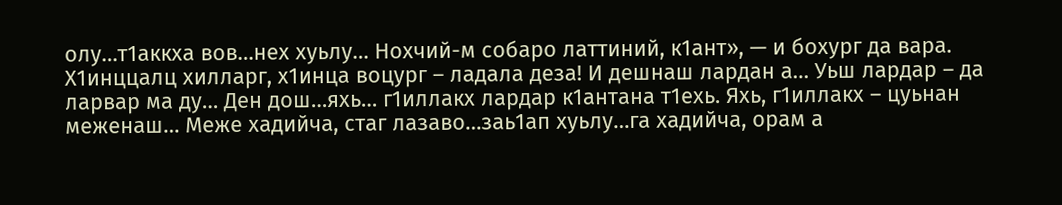олу…т1аккха вов…нех хуьлу… Нохчий-м собаро латтиний, к1ант», — и бохург да вара. Х1инццалц хилларг, х1инца воцург – ладала деза! И дешнаш лардан а… Уьш лардар – да ларвар ма ду… Ден дош…яхь… г1иллакх лардар к1антана т1ехь. Яхь, г1иллакх – цуьнан меженаш… Меже хадийча, стаг лазаво…заь1ап хуьлу…га хадийча, орам а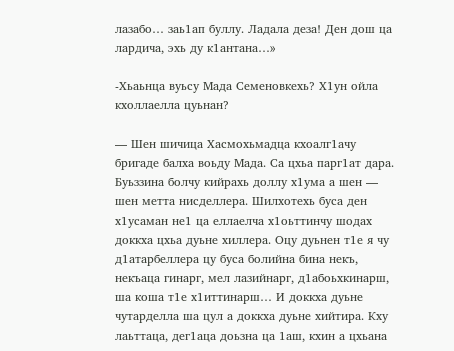лазабо… заь1ап буллу. Ладала деза! Ден дош ца лардича, эхь ду к1антана…»

-Хьаьнца вуьсу Мада Семеновкехь? Х1ун ойла кхоллаелла цуьнан?

— Шен шичица Хасмохьмадца кхоалг1ачу бригаде балха воьду Мада. Са цхьа парг1ат дара. Буьззина болчу кийрахь доллу х1ума а шен — шен метта нисделлера. Шилхотехь буса ден х1усаман не1 ца еллаелча х1оьттинчу шодах доккха цхьа дуьне хиллера. Оцу дуьнен т1е я чу д1атарбеллера цу буса болийна бина некъ, некъаца гинарг, мел лазийнарг, д1абоьхкинарш, ша коша т1е х1иттинарш… И доккха дуьне чутарделла ша цул а доккха дуьне хийтира. Кху лаьттаца, дег1аца доьзна ца 1аш, кхин а цхьана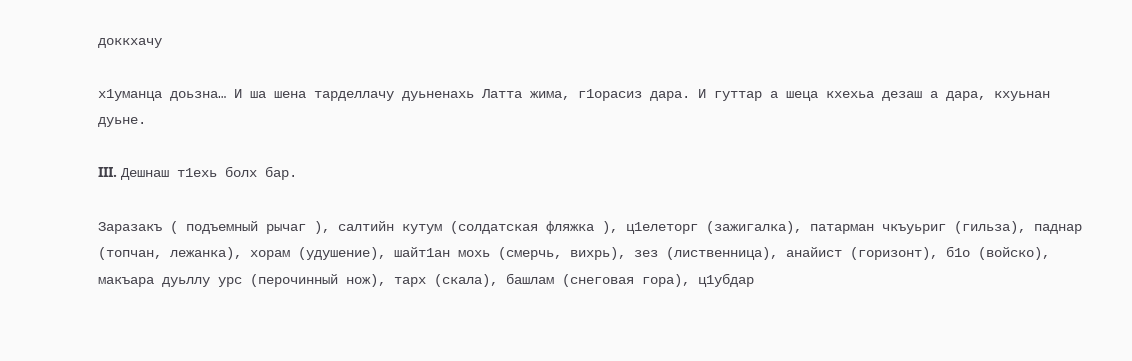доккхачу

х1уманца доьзна… И ша шена тарделлачу дуьненахь Латта жима, г1орасиз дара. И гуттар а шеца кхехьа дезаш а дара, кхуьнан дуьне.

III. Дешнаш т1ехь болх бар.

Заразакъ ( подъемный рычаг ), салтийн кутум (солдатская фляжка ), ц1елеторг (зажигалка), патарман чкъуьриг (гильза), паднар (топчан, лежанка), хорам (удушение), шайт1ан мохь (смерчь, вихрь), зез (лиственница), анайист (горизонт), б1о (войско), макъара дуьллу урс (перочинный нож), тарх (скала), башлам (снеговая гора), ц1убдар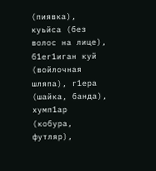(пиявка), куьйса (без волос на лице), б1ег1иган куй (войлочная шляпа), г1ера (шайка, банда), хумп1ар (кобура, футляр),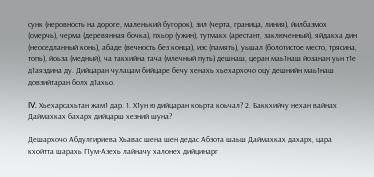сунк (неровность на дороге, маленький бугорок), зил (черта, граница, линия), йилбазмох (смерчь), черма (деревянная бочка), пхьор (ужин), тутмакх (арестант, заключенный), яйдакха дин (неоседланный конь), абаде (вечность без конца), иэс (память), уьшал (болотистое место, трясина, топь), йоьза (медный), ча такхийна тача (млечный путь) дешнаш, церан маь1наш йозанан уьн т1е д1аяздина ду. Дийцаран чулацам бийцаре бечу хенахь хьехархочо оцу дешнийн маь1наш довзийтаран болх д1ахьо.

IV. Хьехарсахьтан жам1 дар. 1. Х1ун ю дийцаран коьрта коьчал? 2. Баккхийчу нехан вайнах Даймахках бахарх дийцарш хезний шуна?

Дешархочо Абдулгириева Хьавас шена шен дедас Абзота шаьш Даймахках дахарх, цара кхойтта шарахь Г1ум-Азехь лайначу халонех дийцинарг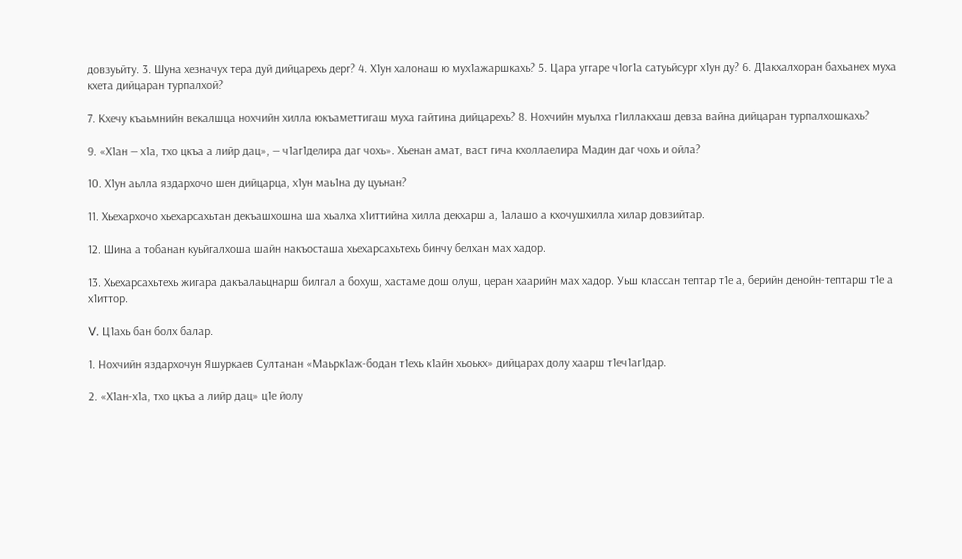довзуьйту. 3. Шуна хезначух тера дуй дийцарехь дерг? 4. Х1ун халонаш ю мух1ажаршкахь? 5. Цара уггаре ч1ог1а сатуьйсург х1ун ду? 6. Д1акхалхоран бахьанех муха кхета дийцаран турпалхой?

7. Кхечу къаьмнийн векалшца нохчийн хилла юкъаметтигаш муха гайтина дийцарехь? 8. Нохчийн муьлха г1иллакхаш девза вайна дийцаран турпалхошкахь?

9. «Х1ан — х1а, тхо цкъа а лийр дац», — ч1аг1делира даг чохь». Хьенан амат, васт гича кхоллаелира Мадин даг чохь и ойла?

10. Х1ун аьлла яздархочо шен дийцарца, х1ун маь1на ду цуьнан?

11. Хьехархочо хьехарсахьтан декъашхошна ша хьалха х1иттийна хилла декхарш а, 1алашо а кхочушхилла хилар довзийтар.

12. Шина а тобанан куьйгалхоша шайн накъосташа хьехарсахьтехь бинчу белхан мах хадор.

13. Хьехарсахьтехь жигара дакъалаьцнарш билгал а бохуш, хастаме дош олуш, церан хаарийн мах хадор. Уьш классан тептар т1е а, берийн денойн-тептарш т1е а х1иттор.

V. Ц1ахь бан болх балар.

1. Нохчийн яздархочун Яшуркаев Султанан «Маьрк1аж-бодан т1ехь к1айн хьоькх» дийцарах долу хаарш т1еч1аг1дар.

2. «Х1ан-х1а, тхо цкъа а лийр дац» ц1е йолу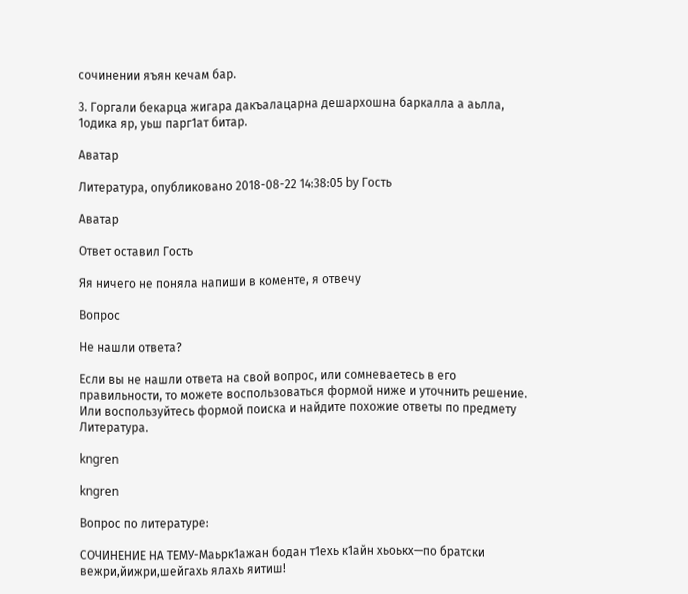сочинении яъян кечам бар.

3. Горгали бекарца жигара дакъалацарна дешархошна баркалла а аьлла, 1одика яр, уьш парг1ат битар.

Аватар

Литература, опубликовано 2018-08-22 14:38:05 by Гость

Аватар

Ответ оставил Гость

Яя ничего не поняла напиши в коменте, я отвечу

Вопрос

Не нашли ответа?

Если вы не нашли ответа на свой вопрос, или сомневаетесь в его правильности, то можете воспользоваться формой ниже и уточнить решение. Или воспользуйтесь формой поиска и найдите похожие ответы по предмету Литература.

kngren

kngren

Вопрос по литературе:

CОЧИНЕНИЕ НА ТЕМУ-Маьрк1ажан бодан т1ехь к1айн хьоькх—по братски вежри,йижри,шейгахь ялахь яитиш!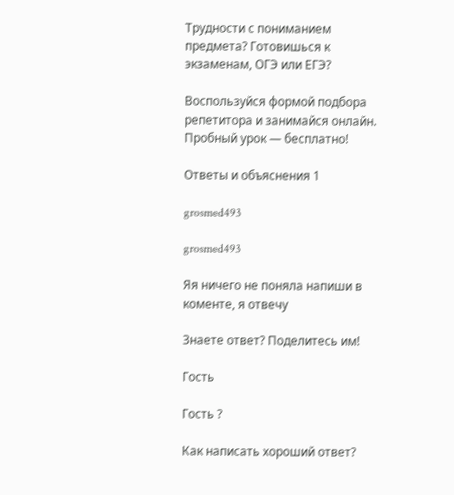Трудности с пониманием предмета? Готовишься к экзаменам, ОГЭ или ЕГЭ?

Воспользуйся формой подбора репетитора и занимайся онлайн. Пробный урок — бесплатно!

Ответы и объяснения 1

grosmed493

grosmed493

Яя ничего не поняла напиши в коменте, я отвечу

Знаете ответ? Поделитесь им!

Гость

Гость ?

Как написать хороший ответ?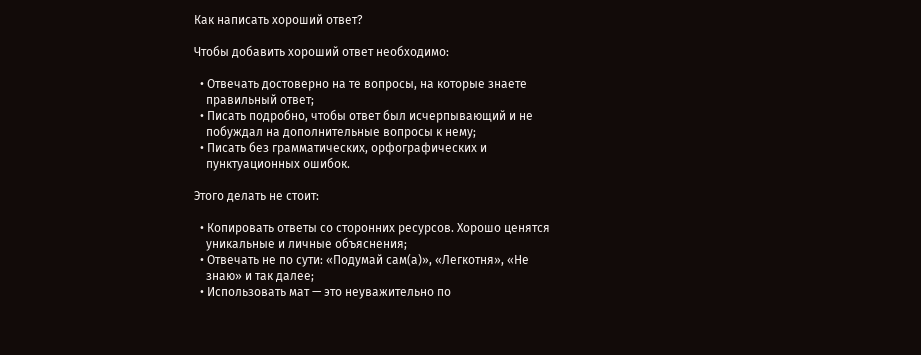Как написать хороший ответ?

Чтобы добавить хороший ответ необходимо:

  • Отвечать достоверно на те вопросы, на которые знаете
    правильный ответ;
  • Писать подробно, чтобы ответ был исчерпывающий и не
    побуждал на дополнительные вопросы к нему;
  • Писать без грамматических, орфографических и
    пунктуационных ошибок.

Этого делать не стоит:

  • Копировать ответы со сторонних ресурсов. Хорошо ценятся
    уникальные и личные объяснения;
  • Отвечать не по сути: «Подумай сам(а)», «Легкотня», «Не
    знаю» и так далее;
  • Использовать мат — это неуважительно по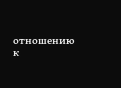отношению к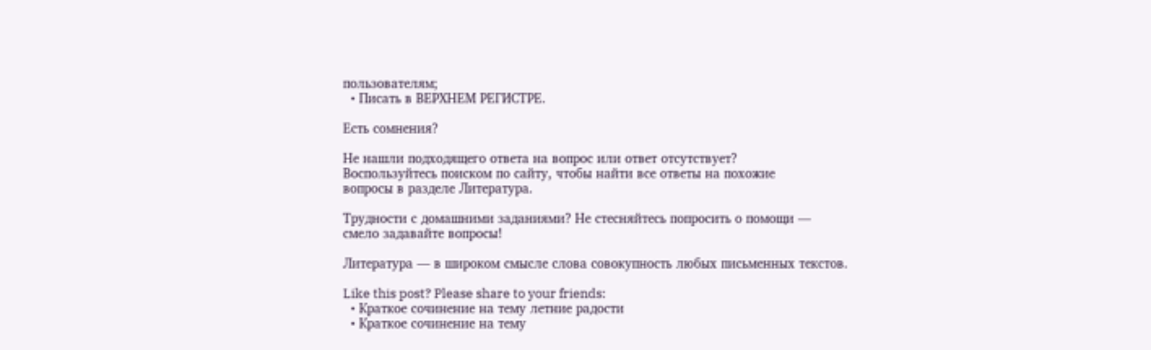пользователям;
  • Писать в ВЕРХНЕМ РЕГИСТРЕ.

Есть сомнения?

Не нашли подходящего ответа на вопрос или ответ отсутствует?
Воспользуйтесь поиском по сайту, чтобы найти все ответы на похожие
вопросы в разделе Литература.

Трудности с домашними заданиями? Не стесняйтесь попросить о помощи —
смело задавайте вопросы!

Литература — в широком смысле слова совокупность любых письменных текстов.

Like this post? Please share to your friends:
  • Краткое сочинение на тему летние радости
  • Краткое сочинение на тему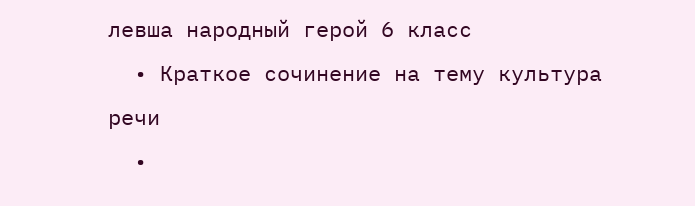левша народный герой 6 класс
  • Краткое сочинение на тему культура речи
  •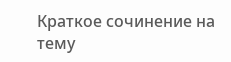Краткое сочинение на тему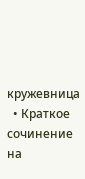кружевница
  • Краткое сочинение на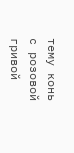тему конь с розовой гривой